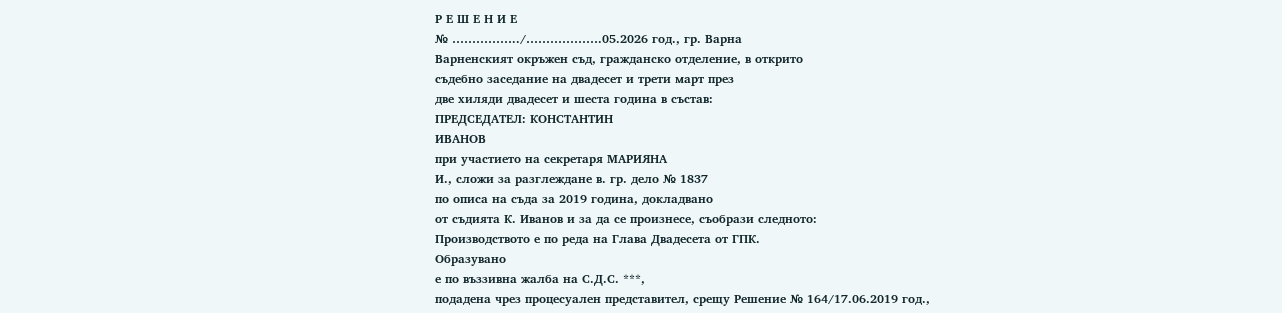Р Е Ш Е Н И Е
№ ……………../……………….05.2026 год., гр. Варна
Варненският окръжен съд, гражданско отделение, в открито
съдебно заседание на двадесет и трети март през
две хиляди двадесет и шеста година в състав:
ПРЕДСЕДАТЕЛ: КОНСТАНТИН
ИВАНОВ
при участието на секретаря МАРИЯНА
И., сложи за разглеждане в. гр. дело № 1837
по описа на съда за 2019 година, докладвано
от съдията К. Иванов и за да се произнесе, съобрази следното:
Производството е по реда на Глава Двадесета от ГПК.
Образувано
е по въззивна жалба на С.Д.С. ***,
подадена чрез процесуален представител, срещу Решение № 164/17.06.2019 год.,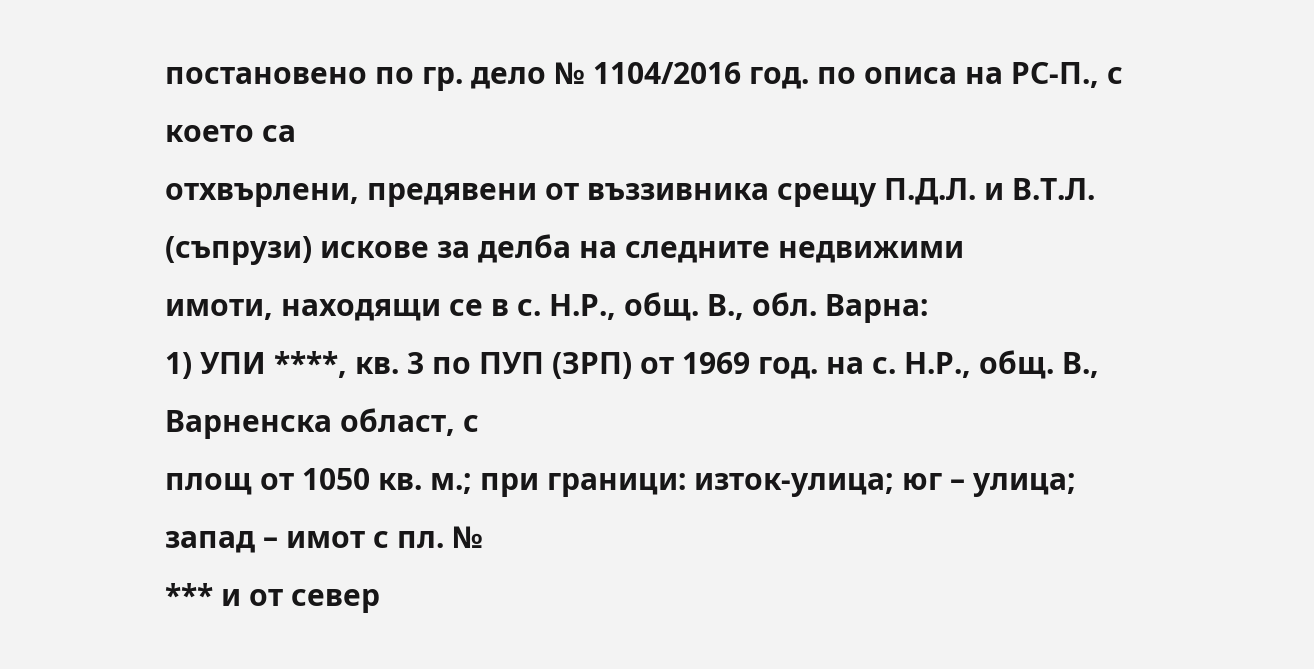постановено по гр. дело № 1104/2016 год. по описа на РС-П., с което са
отхвърлени, предявени от въззивника срещу П.Д.Л. и В.Т.Л. (съпрузи) искове за делба на следните недвижими
имоти, находящи се в с. Н.Р., общ. В., обл. Варна:
1) УПИ ****, кв. 3 по ПУП (ЗРП) от 1969 год. на с. Н.Р., общ. В., Варненска област, с
площ от 1050 кв. м.; при граници: изток-улица; юг – улица; запад – имот с пл. №
*** и от север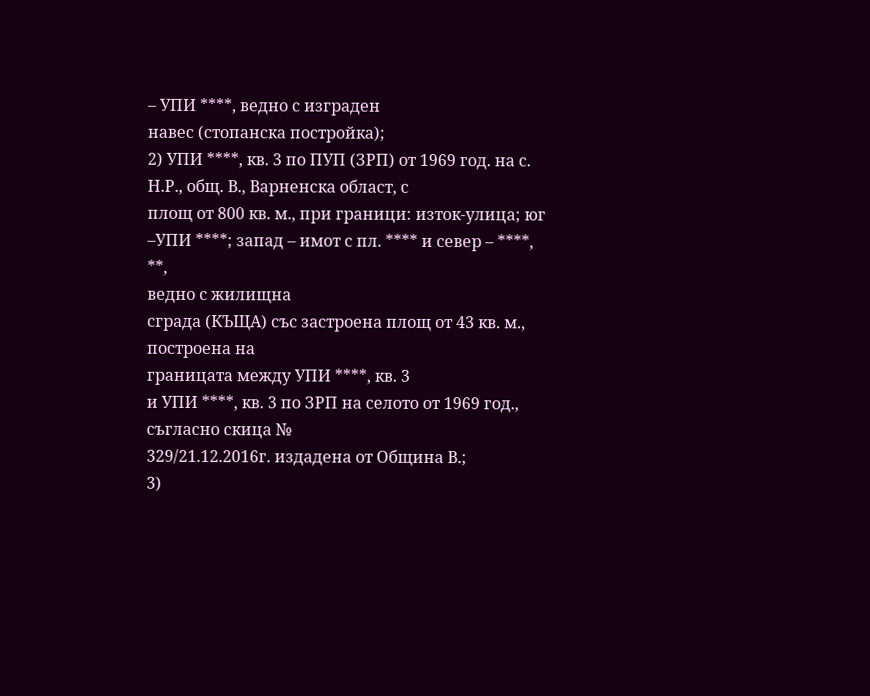– УПИ ****, ведно с изграден
навес (стопанска постройка);
2) УПИ ****, кв. 3 по ПУП (ЗРП) от 1969 год. на с. Н.Р., общ. В., Варненска област, с
площ от 800 кв. м., при граници: изток-улица; юг –УПИ ****; запад – имот с пл. **** и север – ****, **,
ведно с жилищна
сграда (КЪЩА) със застроена площ от 43 кв. м., построена на
границата между УПИ ****, кв. 3
и УПИ ****, кв. 3 по ЗРП на селото от 1969 год., съгласно скица №
329/21.12.2016г. издадена от Община В.;
3)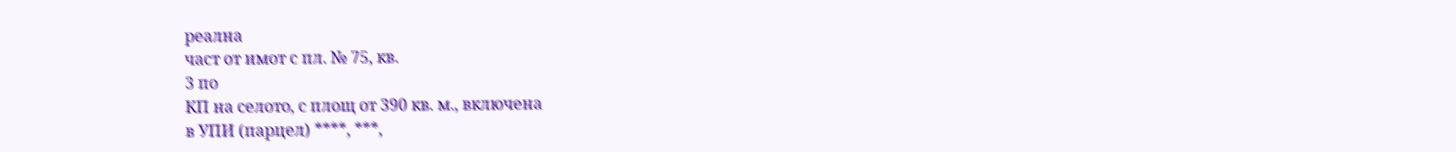реална
част от имот с пл. № 75, кв.
3 по
КП на селото, с площ от 390 кв. м., включена
в УПИ (парцел) ****, ***,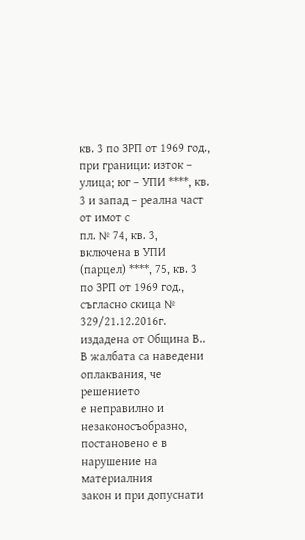кв. 3 по ЗРП от 1969 год., при граници: изток – улица; юг – УПИ ****, кв. 3 и запад – реална част от имот с
пл. № 74, кв. 3, включена в УПИ (парцел) ****, 75, кв. 3 по ЗРП от 1969 год., съгласно скица № 329/21.12.2016г. издадена от Община В..
В жалбата са наведени оплаквания, че решението
е неправилно и незаконосъобразно, постановено е в нарушение на материалния
закон и при допуснати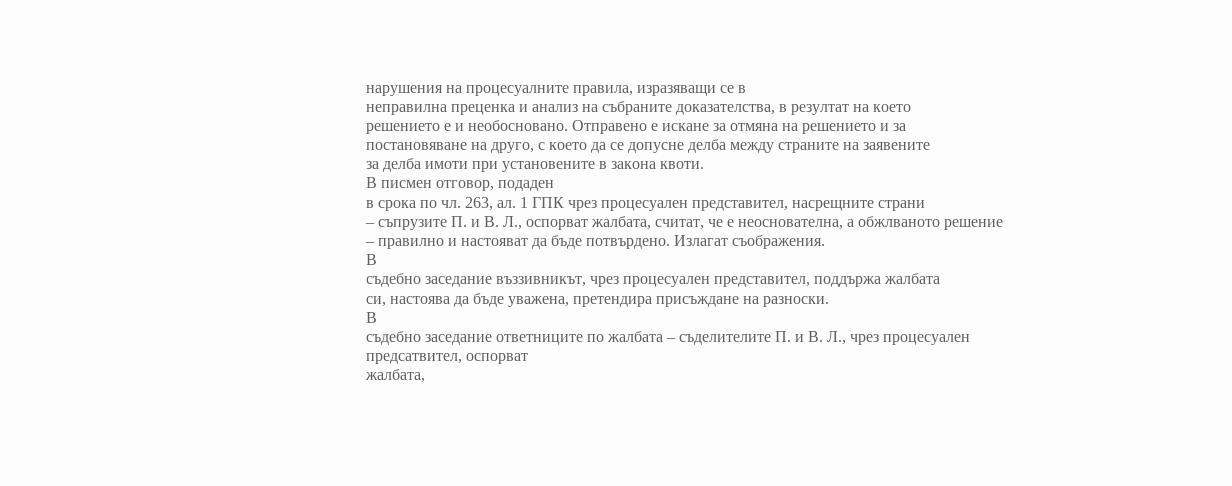нарушения на процесуалните правила, изразяващи се в
неправилна преценка и анализ на събраните доказателства, в резултат на което
решението е и необосновано. Отправено е искане за отмяна на решението и за
постановяване на друго, с което да се допусне делба между страните на заявените
за делба имоти при установените в закона квоти.
В писмен отговор, подаден
в срока по чл. 263, ал. 1 ГПК чрез процесуален представител, насрещните страни
– съпрузите П. и В. Л., оспорват жалбата, считат, че е неоснователна, а обжлваното решение
– правилно и настояват да бъде потвърдено. Излагат съображения.
В
съдебно заседание въззивникът, чрез процесуален представител, поддържа жалбата
си, настоява да бъде уважена, претендира присъждане на разноски.
В
съдебно заседание ответниците по жалбата – съделителите П. и В. Л., чрез процесуален предсатвител, оспорват
жалбата,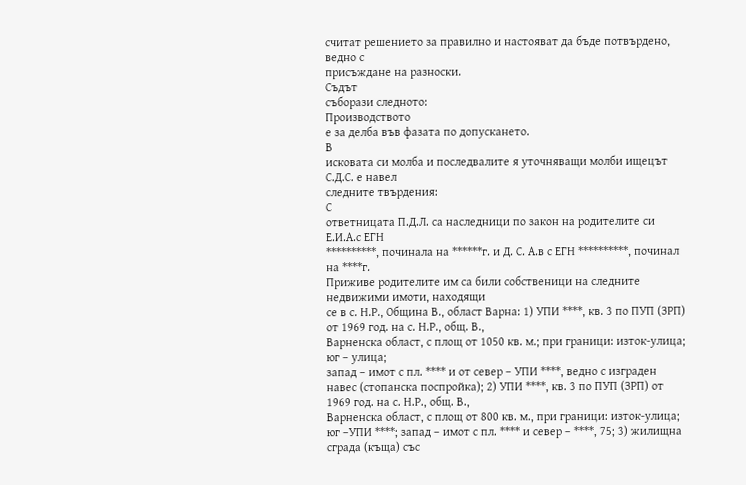считат решението за правилно и настояват да бъде потвърдено, ведно с
присъждане на разноски.
Съдът
съборази следното:
Производството
е за делба във фазата по допускането.
В
исковата си молба и последвалите я уточняващи молби ищецът С.Д.С. е навел
следните твърдения:
С
ответницата П.Д.Л. са наследници по закон на родителите си Е.И.А.с ЕГН
**********, починала на ******г. и Д. С. А.в с ЕГН **********, починал на ****г.
Приживе родителите им са били собственици на следните недвижими имоти, находящи
се в с. Н.Р., Община В., област Варна: 1) УПИ ****, кв. 3 по ПУП (ЗРП) от 1969 год. на с. Н.Р., общ. В.,
Варненска област, с площ от 1050 кв. м.; при граници: изток-улица; юг – улица;
запад – имот с пл. **** и от север – УПИ ****, ведно с изграден навес (стопанска поспройка); 2) УПИ ****, кв. 3 по ПУП (ЗРП) от 1969 год. на с. Н.Р., общ. В.,
Варненска област, с площ от 800 кв. м., при граници: изток-улица; юг –УПИ ****; запад – имот с пл. **** и север – ****, 75; 3) жилищна сграда (къща) със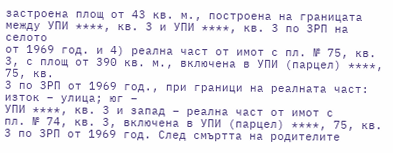застроена площ от 43 кв. м., построена на границата между УПИ ****, кв. 3 и УПИ ****, кв. 3 по ЗРП на селото
от 1969 год. и 4) реална част от имот с пл. № 75, кв. 3, с площ от 390 кв. м., включена в УПИ (парцел) ****, 75, кв.
3 по ЗРП от 1969 год., при граници на реалната част: изток – улица; юг –
УПИ ****, кв. 3 и запад – реална част от имот с
пл. № 74, кв. 3, включена в УПИ (парцел) ****, 75, кв. 3 по ЗРП от 1969 год. След смъртта на родителите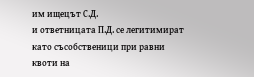им ищецът С.Д.
и ответницата П.Д. се легитимират като съсобственици при равни квоти на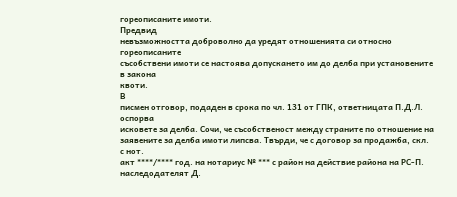гореописаните имоти.
Предвид
невъзможността доброволно да уредят отношенията си относно гореописаните
съсобствени имоти се настоява допускането им до делба при установените в закона
квоти.
В
писмен отговор, подаден в срока по чл. 131 от ГПК, ответницата П.Д.Л. оспорва
исковете за делба. Сочи, че съсобственост между страните по отношение на
заявените за делба имоти липсва. Твърди, че с договор за продажба, скл. с нот.
акт ****/**** год. на нотариус № *** с район на действие района на РС-П.
наследодателят Д.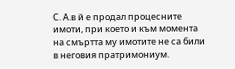С. А.в й е продал процесните имоти, при което и към момента
на смъртта му имотите не са били в неговия пратримониум.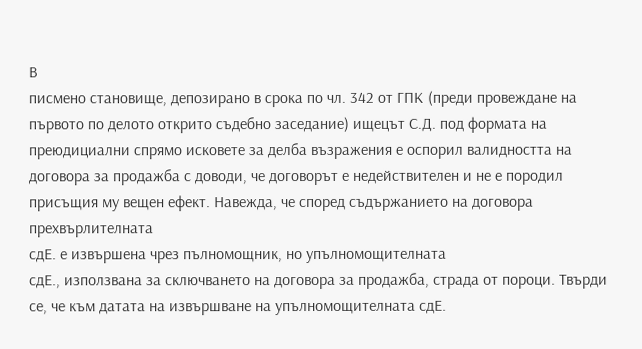В
писмено становище, депозирано в срока по чл. 342 от ГПК (преди провеждане на
първото по делото открито съдебно заседание) ищецът С.Д. под формата на
преюдициални спрямо исковете за делба възражения е оспорил валидността на
договора за продажба с доводи, че договорът е недействителен и не е породил
присъщия му вещен ефект. Навежда, че според съдържанието на договора прехвърлителната
сдЕ. е извършена чрез пълномощник, но упълномощителната
сдЕ., използвана за сключването на договора за продажба, страда от пороци. Твърди
се, че към датата на извършване на упълномощителната сдЕ.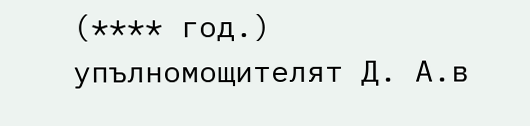(**** год.)
упълномощителят Д. А.в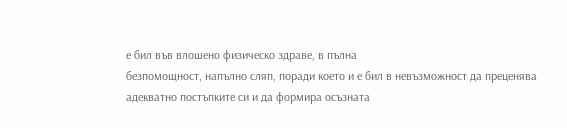е бил във влошено физическо здраве, в пълна
безпомощност, напълно сляп, поради което и е бил в невъзможност да преценява
адекватно постъпките си и да формира осъзната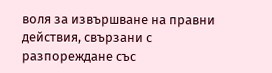воля за извършване на правни
действия, свързани с разпореждане със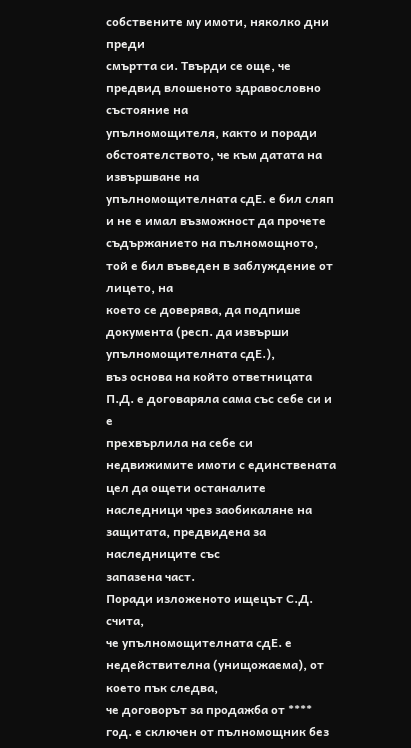собствените му имоти, няколко дни преди
смъртта си. Твърди се още, че предвид влошеното здравословно състояние на
упълномощителя, както и поради обстоятелството, че към датата на извършване на
упълномощителната сдЕ. е бил сляп и не е имал възможност да прочете
съдържанието на пълномощното, той е бил въведен в заблуждение от лицето, на
което се доверява, да подпише документа (респ. да извърши упълномощителната сдЕ.),
въз основа на който ответницата П.Д. е договаряла сама със себе си и е
прехвърлила на себе си недвижимите имоти с единствената цел да ощети останалите
наследници чрез заобикаляне на защитата, предвидена за наследниците със
запазена част.
Поради изложеното ищецът С.Д. счита,
че упълномощителната сдЕ. е недействителна (унищожаема), от което пък следва,
че договорът за продажба от **** год. е сключен от пълномощник без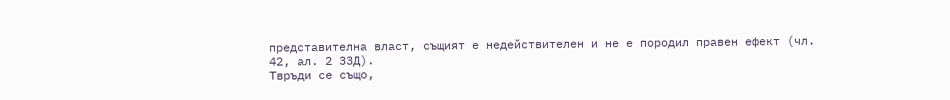представителна власт, същият е недействителен и не е породил правен ефект (чл.
42, ал. 2 ЗЗД).
Твръди се също,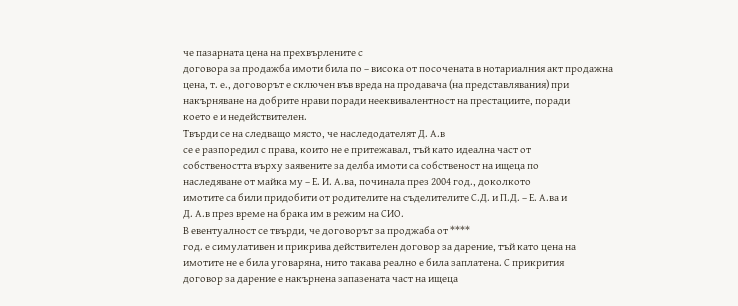че пазарната цена на прехвърлените с
договора за продажба имоти била по – висока от посочената в нотариалния акт продажна
цена, т. е., договорът е сключен във вреда на продавача (на представлявания) при
накърняване на добрите нрави поради нееквивалентност на престациите, поради
което е и недействителен.
Твърди се на следващо място, че наследодателят Д. А.в
се е разпоредил с права, които не е притежавал, тъй като идеална част от
собствеността върху заявените за делба имоти са собственост на ищеца по
наследяване от майка му – Е. И. А.ва, починала през 2004 год., доколкото
имотите са били придобити от родителите на съделителите С.Д. и П.Д. – Е. А.ва и
Д. А.в през време на брака им в режим на СИО.
В евентуалност се твърди, че договорът за проджаба от ****
год. е симулативен и прикрива действителен договор за дарение, тъй като цена на
имотите не е била уговаряна, нито такава реално е била заплатена. С прикрития
договор за дарение е накърнена запазената част на ищеца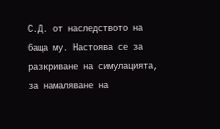С.Д. от наследството на
баща му. Настоява се за разкриване на симулацията, за намаляване на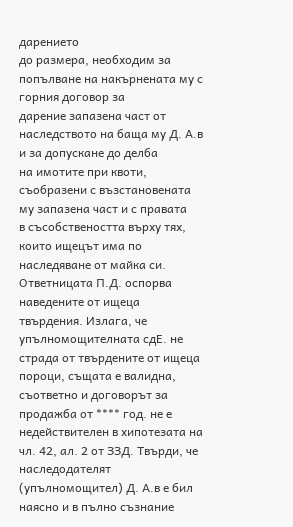дарението
до размера, необходим за попълване на накърнената му с горния договор за
дарение запазена част от наследството на баща му Д. А.в и за допускане до делба
на имотите при квоти, съобразени с възстановената му запазена част и с правата
в съсобствеността върху тях, които ищецът има по наследяване от майка си.
Ответницата П.Д. оспорва наведените от ищеца
твърдения. Излага, че упълномощителната сдЕ. не страда от твърдените от ищеца
пороци, същата е валидна, съответно и договорът за продажба от **** год. не е
недействителен в хипотезата на чл. 42, ал. 2 от ЗЗД. Твърди, че наследодателят
(упълномощител) Д. А.в е бил наясно и в пълно съзнание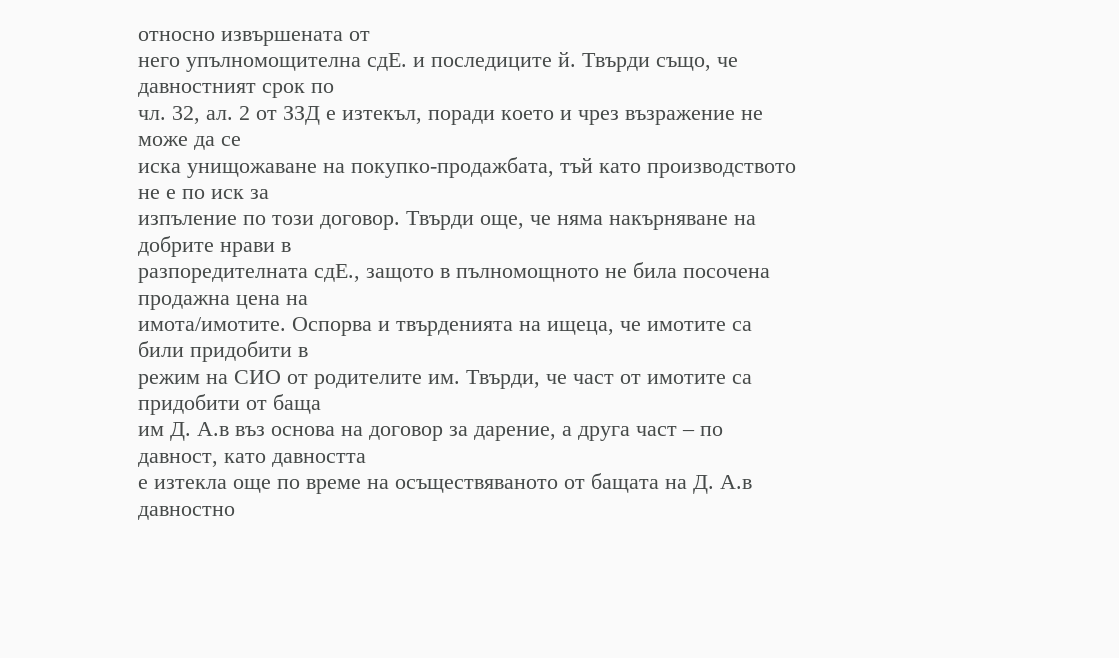относно извършената от
него упълномощителна сдЕ. и последиците й. Твърди също, че давностният срок по
чл. 32, ал. 2 от ЗЗД е изтекъл, поради което и чрез възражение не може да се
иска унищожаване на покупко-продажбата, тъй като производството не е по иск за
изпъление по този договор. Твърди още, че няма накърняване на добрите нрави в
разпоредителната сдЕ., защото в пълномощното не била посочена продажна цена на
имота/имотите. Оспорва и твърденията на ищеца, че имотите са били придобити в
режим на СИО от родителите им. Твърди, че част от имотите са придобити от баща
им Д. А.в въз основа на договор за дарение, а друга част – по давност, като давността
е изтекла още по време на осъществяваното от бащата на Д. А.в давностно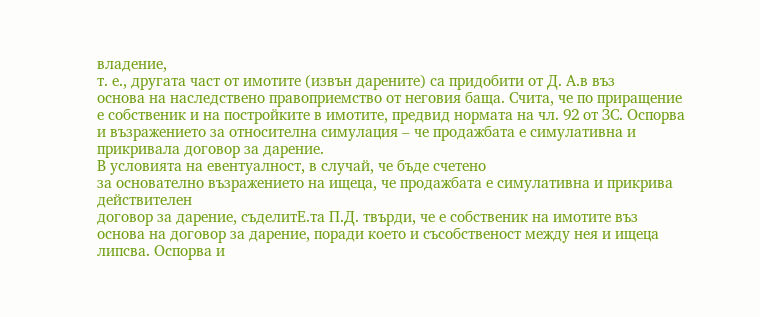владение,
т. е., другата част от имотите (извън дарените) са придобити от Д. А.в въз
основа на наследствено правоприемство от неговия баща. Счита, че по приращение
е собственик и на постройките в имотите, предвид нормата на чл. 92 от ЗС. Оспорва
и възражението за относителна симулация – че продажбата е симулативна и
прикривала договор за дарение.
В условията на евентуалност, в случай, че бъде счетено
за основателно възражението на ищеца, че продажбата е симулативна и прикрива действителен
договор за дарение, съделитЕ.та П.Д. твърди, че е собственик на имотите въз
основа на договор за дарение, поради което и съсобственост между нея и ищеца
липсва. Оспорва и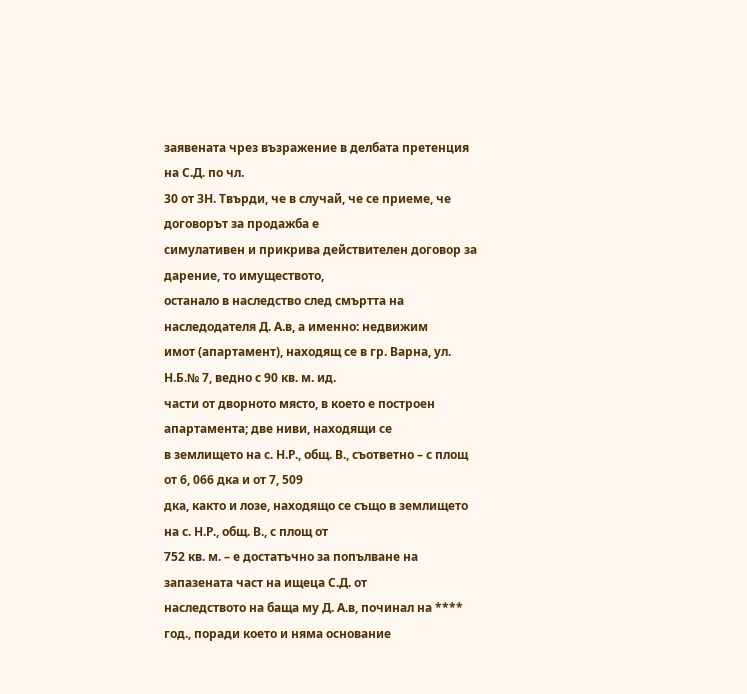заявената чрез възражение в делбата претенция на С.Д. по чл.
30 от ЗН. Твърди, че в случай, че се приеме, че договорът за продажба е
симулативен и прикрива действителен договор за дарение, то имуществото,
останало в наследство след смъртта на наследодателя Д. А.в, а именно: недвижим
имот (апартамент), находящ се в гр. Варна, ул. Н.Б.№ 7, ведно с 90 кв. м. ид.
части от дворното място, в което е построен апартамента; две ниви, находящи се
в землището на с. Н.Р., общ. В., съответно – с площ от 6, 066 дка и от 7, 509
дка, както и лозе, находящо се също в землището на с. Н.Р., общ. В., с площ от
752 кв. м. – е достатъчно за попълване на запазената част на ищеца С.Д. от
наследството на баща му Д. А.в, починал на **** год., поради което и няма основание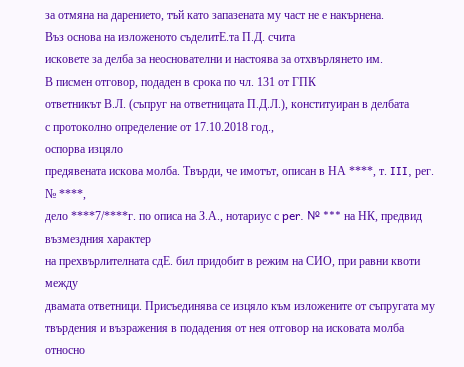за отмяна на дарението, тъй като запазената му част не е накърнена.
Въз основа на изложеното съделитЕ.та П.Д. счита
исковете за делба за неоснователни и настоява за отхвърлянето им.
В писмен отговор, подаден в срока по чл. 131 от ГПК
ответникът В.Л. (съпруг на ответницата П.Д.Л.), конституиран в делбата
с протоколно определение от 17.10.2018 год.,
оспорва изцяло
предявената искова молба. Твърди, че имотът, описан в НА ****, т. III, peг. № ****,
дело ****7/****г. по описа на З.А., нотариус с per. № *** на НК, предвид възмездния характер
на прехвърлителната сдЕ. бил придобит в режим на СИО, при равни квоти между
двамата ответници. Присъединява се изцяло към изложените от съпругата му
твърдения и възражения в подадения от нея отговор на исковата молба относно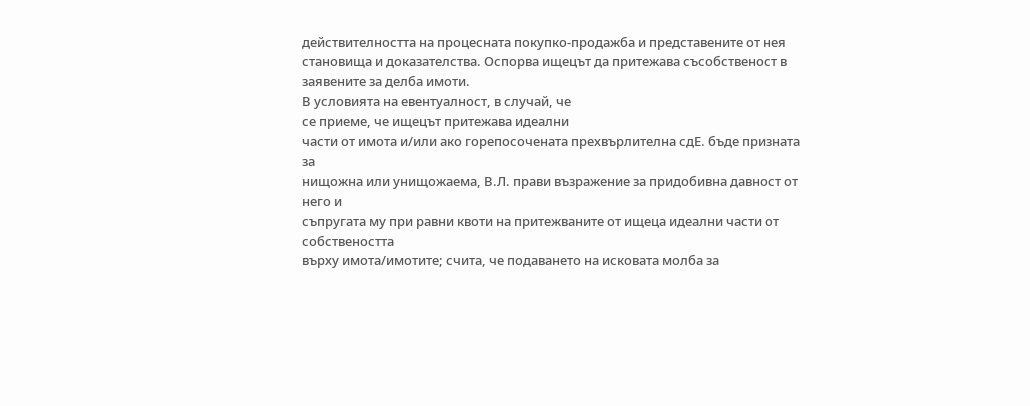действителността на процесната покупко-продажба и представените от нея
становища и доказателства. Оспорва ищецът да притежава съсобственост в
заявените за делба имоти.
В условията на евентуалност, в случай, че
се приеме, че ищецът притежава идеални
части от имота и/или ако горепосочената прехвърлителна сдЕ. бъде призната за
нищожна или унищожаема, В.Л. прави възражение за придобивна давност от него и
съпругата му при равни квоти на притежваните от ищеца идеални части от собствеността
върху имота/имотите; счита, че подаването на исковата молба за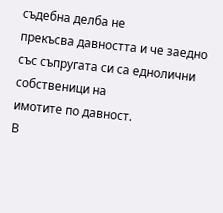съдебна делба не
прекъсва давността и че заедно със съпругата си са еднолични собственици на
имотите по давност.
В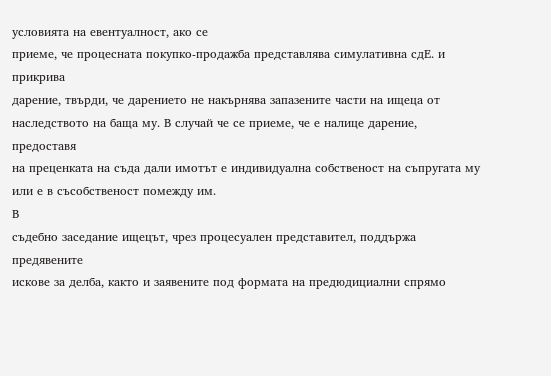условията на евентуалност, ако се
приеме, че процесната покупко-продажба представлява симулативна сдЕ. и прикрива
дарение, твърди, че дарението не накърнява запазените части на ищеца от
наследството на баща му. В случай че се приеме, че е налице дарение, предоставя
на преценката на съда дали имотът е индивидуална собственост на съпругата му
или е в съсобственост помежду им.
В
съдебно заседание ищецът, чрез процесуален представител, поддържа предявените
искове за делба, както и заявените под формата на предюдициални спрямо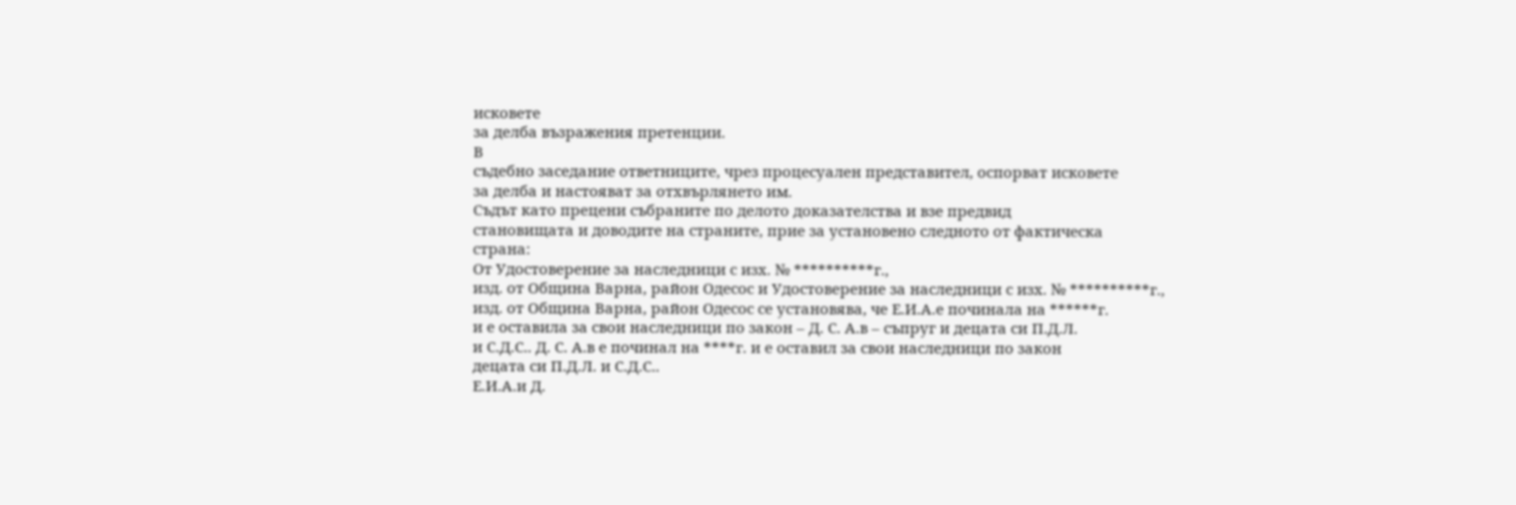исковете
за делба възражения претенции.
В
съдебно заседание ответниците, чрез процесуален представител, оспорват исковете
за делба и настояват за отхвърлянето им.
Съдът като прецени събраните по делото доказателства и взе предвид
становищата и доводите на страните, прие за установено следното от фактическа
страна:
От Удостоверение за наследници с изх. № **********г.,
изд. от Община Варна, район Одесос и Удостоверение за наследници с изх. № **********г.,
изд. от Община Варна, район Одесос се установява, че Е.И.А.е починала на ******г.
и е оставила за свои наследници по закон – Д. С. А.в – съпруг и децата си П.Д.Л.
и С.Д.С.. Д. С. А.в е починал на ****г. и е оставил за свои наследници по закон
децата си П.Д.Л. и С.Д.С..
Е.И.А.и Д.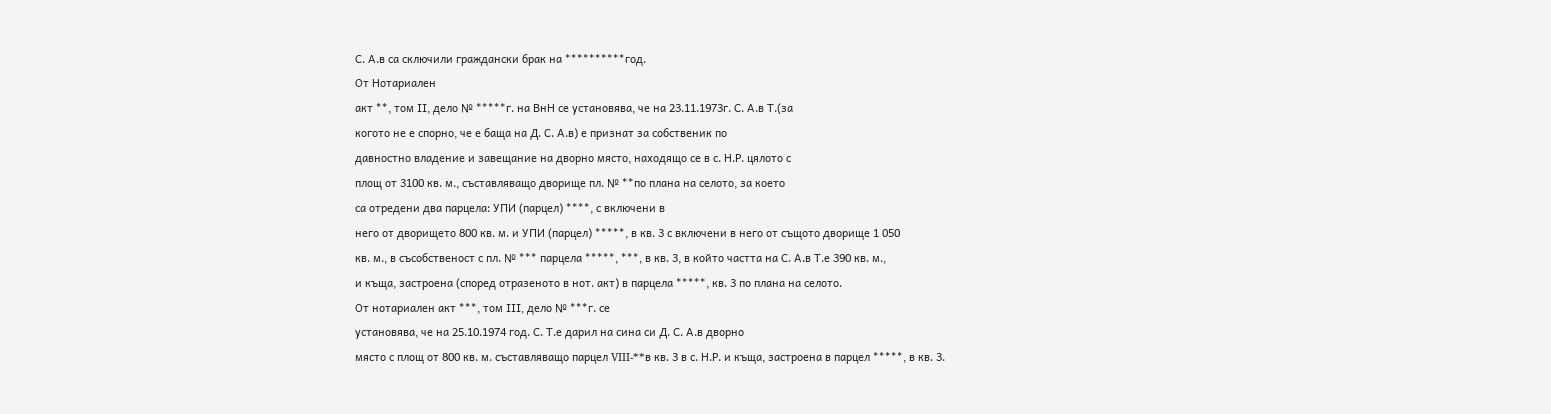С. А.в са сключили граждански брак на **********год.
От Нотариален
акт **, том ІІ, дело № *****г. на ВнН се установява, че на 23.11.1973г. С. А.в Т.(за
когото не е спорно, че е баща на Д. С. А.в) е признат за собственик по
давностно владение и завещание на дворно място, находящо се в с. Н.Р. цялото с
площ от 3100 кв. м., съставляващо дворище пл. № **по плана на селото, за което
са отредени два парцела: УПИ (парцел) ****, с включени в
него от дворището 800 кв. м. и УПИ (парцел) *****, в кв. 3 с включени в него от същото дворище 1 050
кв. м., в съсобственост с пл. № *** парцела *****, ***, в кв. 3, в който частта на С. А.в Т.е 390 кв. м.,
и къща, застроена (според отразеното в нот. акт) в парцела *****, кв. 3 по плана на селото.
От нотариален акт ***, том ІІІ, дело № ***г. се
установява, че на 25.10.1974 год. С. Т.е дарил на сина си Д. С. А.в дворно
място с площ от 800 кв. м. съставляващо парцел VIII-**в кв. 3 в с. Н.Р. и къща, застроена в парцел *****, в кв. 3.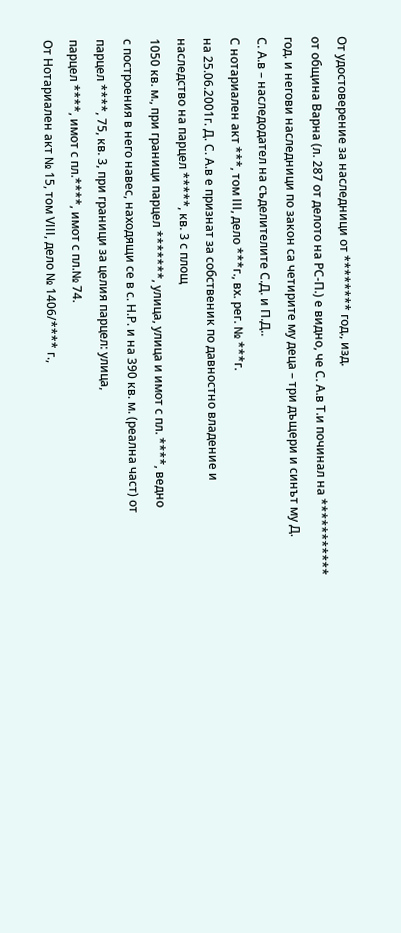От удостоверение за наследници от ******** год., изд.
от община Варна (л. 287 от делото на РС-П.) е видно, че С. А.в Т.и починал на ***********
год. и негови наследници по закон са четирите му деца – три дъщери и синът му Д.
С. А.в – наследодател на съделителите С.Д. и П.Д..
С нотариален акт ***, том ІІІ, дело ***г., вх. рег. № ***г.
на 25.06.2001г. Д. С. А.в е признат за собственик по давностно владение и
наследство на парцел *****, кв. 3 с площ
1050 кв. м., при граници парцел *******, улица, улица и имот с пл. ****, ведно
с построения в него навес, находящи се в с. Н.Р. и на 390 кв. м. (реална част) от
парцел ****, 75, кв. 3, при граници за целия парцел: улица,
парцел ****, имот с пл.****, имот с пл.№ 74.
От Нотариален акт № 15, том VІІІ, дело № 1406/**** г.,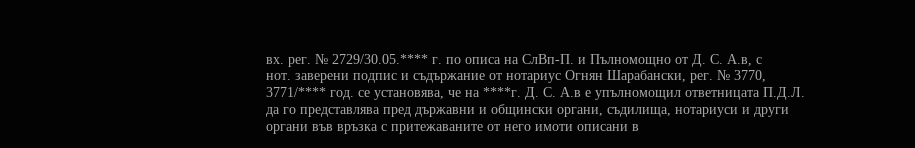вх. рег. № 2729/30.05.**** г. по описа на СлВп-П. и Пълномощно от Д. С. А.в, с
нот. заверени подпис и съдържание от нотариус Огнян Шарабански, рег. № 3770,
3771/**** год. се установява, че на ****г. Д. С. А.в е упълномощил ответницата П.Д.Л.
да го представлява пред държавни и общински органи, съдилища, нотариуси и други
органи във връзка с притежаваните от него имоти описани в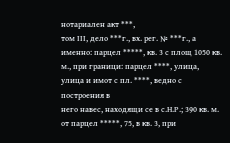нотариален акт ***,
том ІІІ, дело ***г., вх. рег. № ***г., а именно: парцел *****, кв. 3 с площ 1050 кв. м., при граници: парцел ****, улица, улица и имот с пл. ****, ведно с построения в
него навес, находящи се в с.Н.Р.; 390 кв. м. от парцел *****, 75, в кв. 3, при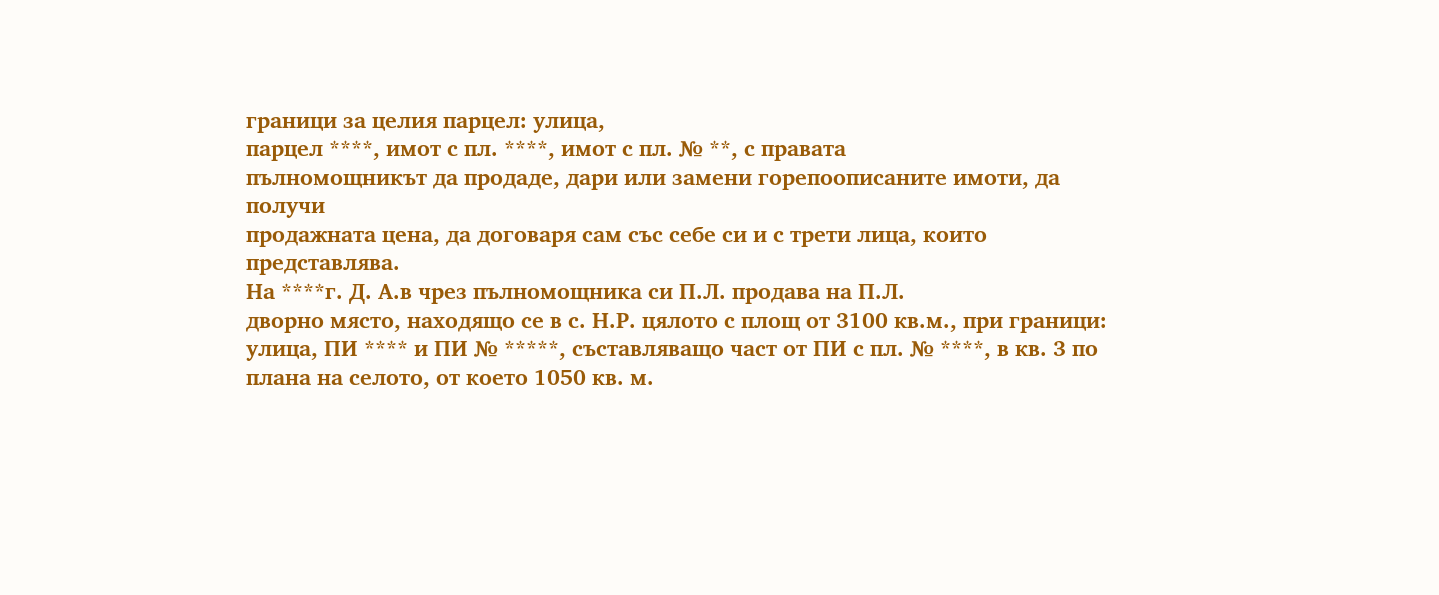граници за целия парцел: улица,
парцел ****, имот с пл. ****, имот с пл. № **, с правата
пълномощникът да продаде, дари или замени горепоописаните имоти, да получи
продажната цена, да договаря сам със себе си и с трети лица, които
представлява.
На ****г. Д. А.в чрез пълномощника си П.Л. продава на П.Л.
дворно място, находящо се в с. Н.Р. цялото с площ от 3100 кв.м., при граници:
улица, ПИ **** и ПИ № *****, съставляващо част от ПИ с пл. № ****, в кв. 3 по
плана на селото, от което 1050 кв. м.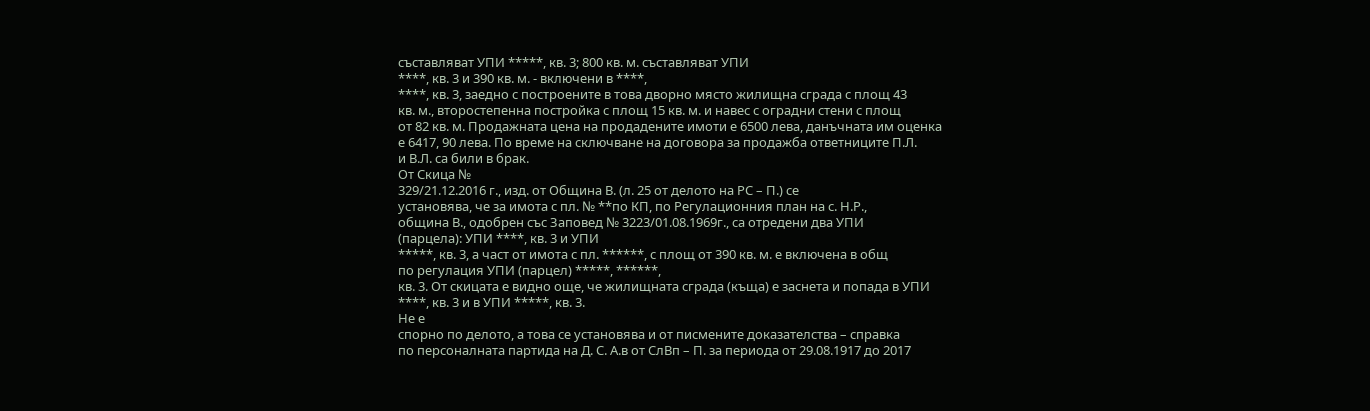съставляват УПИ *****, кв. 3; 800 кв. м. съставляват УПИ
****, кв. 3 и 390 кв. м. - включени в ****,
****, кв. 3, заедно с построените в това дворно място жилищна сграда с площ 43
кв. м., второстепенна постройка с площ 15 кв. м. и навес с оградни стени с площ
от 82 кв. м. Продажната цена на продадените имоти е 6500 лева, данъчната им оценка
е 6417, 90 лева. По време на сключване на договора за продажба ответниците П.Л.
и В.Л. са били в брак.
От Скица №
329/21.12.2016 г., изд. от Община В. (л. 25 от делото на РС – П.) се
установява, че за имота с пл. № **по КП, по Регулационния план на с. Н.Р.,
община В., одобрен със Заповед № 3223/01.08.1969г., са отредени два УПИ
(парцела): УПИ ****, кв. 3 и УПИ
*****, кв. 3, а част от имота с пл. ******, с площ от 390 кв. м. е включена в общ
по регулация УПИ (парцел) *****, ******,
кв. 3. От скицата е видно още, че жилищната сграда (къща) е заснета и попада в УПИ
****, кв. 3 и в УПИ *****, кв. 3.
Не е
спорно по делото, а това се установява и от писмените доказателства – справка
по персоналната партида на Д. С. А.в от СлВп – П. за периода от 29.08.1917 до 2017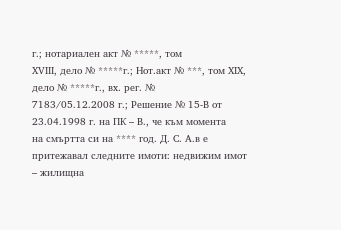г.; нотариален акт № *****, том
ХVІІІ, дело № *****г.; Нот.акт № ***, том ХІХ, дело № *****г., вх. рег. №
7183/05.12.2008 г.; Решение № 15-В от 23.04.1998 г. на ПК – В., че към момента
на смъртта си на **** год. Д. С. А.в е притежавал следните имоти: недвижим имот
– жилищна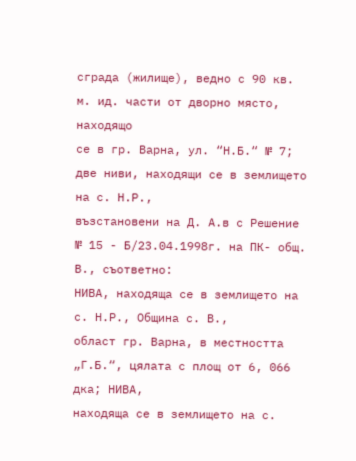сграда (жилище), ведно с 90 кв. м. ид. части от дворно място, находящо
се в гр. Варна, ул. “Н.Б.“ № 7; две ниви, находящи се в землището на с. Н.Р.,
възстановени на Д. А.в с Решение № 15 - Б/23.04.1998г. на ПК- общ. В., съответно:
НИВА, находяща се в землището на с. Н.Р., Община с. В.,
област гр. Варна, в местността „Г.Б.“, цялата с площ от 6, 066 дка; НИВА,
находяща се в землището на с.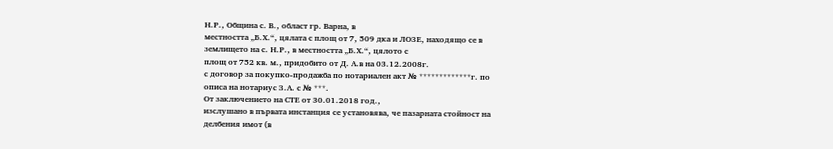Н.Р., Община с. В., област гр. Варна, в
местността „Б.Х.“, цялата с площ от 7, 509 дка и ЛОЗЕ, находящо се в
землището на с. Н.Р., в местността „Б.Х.“, цялото с
площ от 752 кв. м., придобито от Д. А.в на 03.12.2008г.
с договор за покупко-продажба по нотариален акт № *************г. по
описа на нотариус З.А. с № ***.
От заключението на СТЕ от 30.01.2018 год.,
изслушано в първата инстанция се установява, че пазарната стойност на
делбения имот (в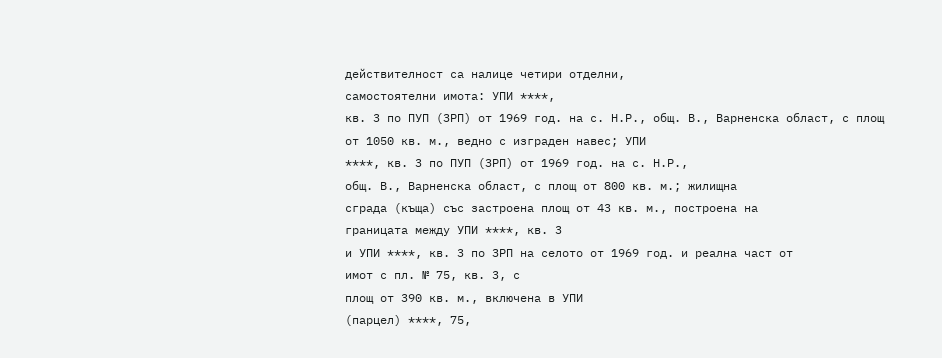действителност са налице четири отделни,
самостоятелни имота: УПИ ****,
кв. 3 по ПУП (ЗРП) от 1969 год. на с. Н.Р., общ. В., Варненска област, с площ
от 1050 кв. м., ведно с изграден навес; УПИ
****, кв. 3 по ПУП (ЗРП) от 1969 год. на с. Н.Р.,
общ. В., Варненска област, с площ от 800 кв. м.; жилищна
сграда (къща) със застроена площ от 43 кв. м., построена на
границата между УПИ ****, кв. 3
и УПИ ****, кв. 3 по ЗРП на селото от 1969 год. и реална част от
имот с пл. № 75, кв. 3, с
площ от 390 кв. м., включена в УПИ
(парцел) ****, 75,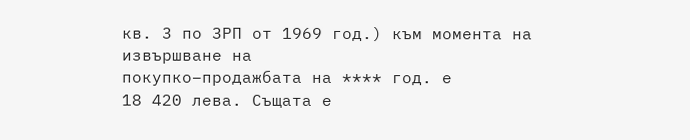кв. 3 по ЗРП от 1969 год.) към момента на извършване на
покупко–продажбата на **** год. е
18 420 лева. Същата е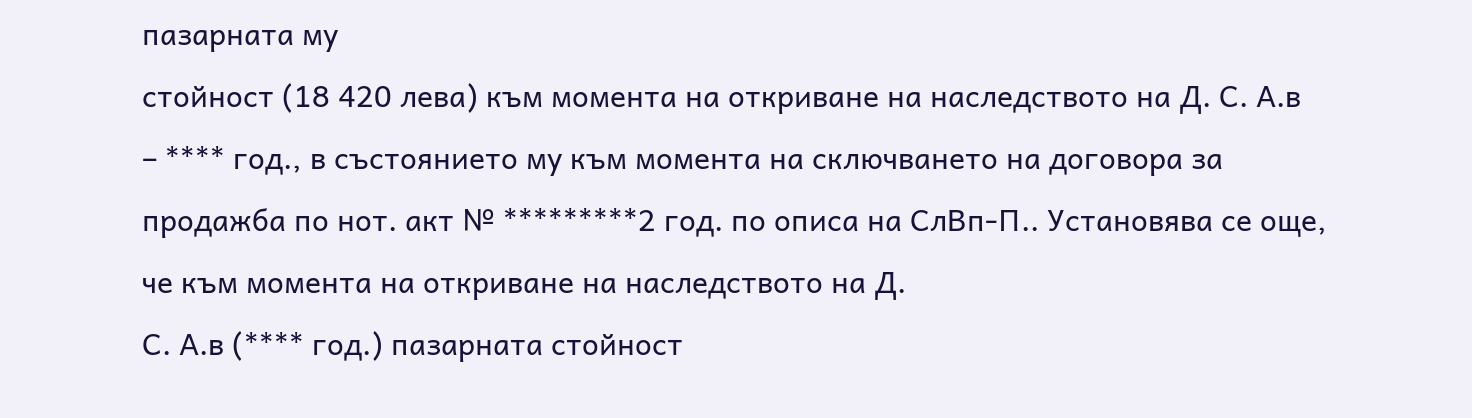пазарната му
стойност (18 420 лева) към момента на откриване на наследството на Д. С. А.в
– **** год., в състоянието му към момента на сключването на договора за
продажба по нот. акт № *********2 год. по описа на СлВп-П.. Установява се още,
че към момента на откриване на наследството на Д.
С. А.в (**** год.) пазарната стойност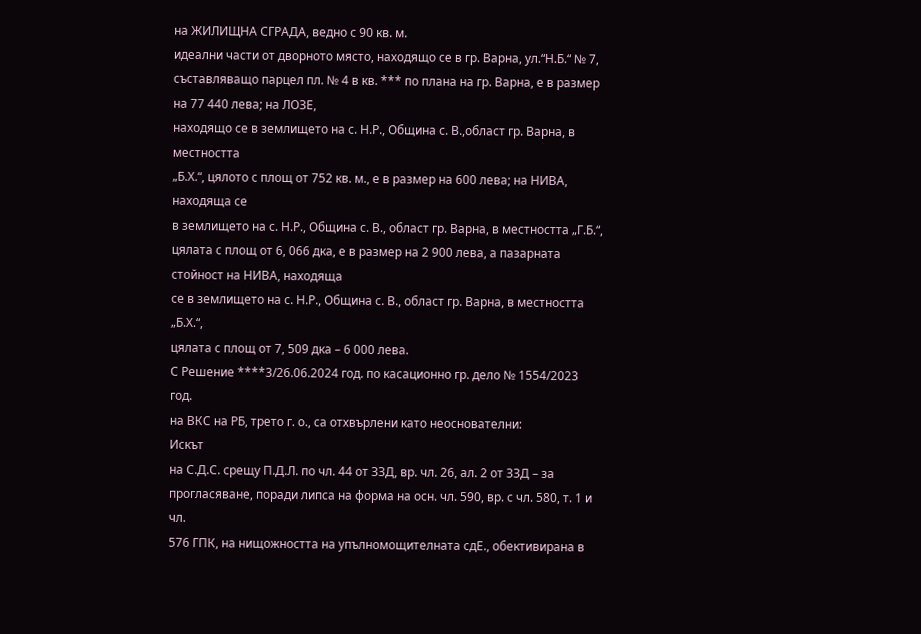на ЖИЛИЩНА СГРАДА, ведно с 90 кв. м.
идеални части от дворното място, находящо се в гр. Варна, ул.“Н.Б.“ № 7,
съставляващо парцел пл. № 4 в кв. *** по плана на гр. Варна, е в размер на 77 440 лева; на ЛОЗЕ,
находящо се в землището на с. Н.Р., Община с. В.,област гр. Варна, в местността
„Б.Х.“, цялото с площ от 752 кв. м., е в размер на 600 лева; на НИВА, находяща се
в землището на с. Н.Р., Община с. В., област гр. Варна, в местността „Г.Б.“,
цялата с площ от 6, 066 дка, е в размер на 2 900 лева, а пазарната стойност на НИВА, находяща
се в землището на с. Н.Р., Община с. В., област гр. Варна, в местността „Б.Х.“,
цялата с площ от 7, 509 дка – 6 000 лева.
С Решение ****3/26.06.2024 год. по касационно гр. дело № 1554/2023 год.
на ВКС на РБ, трето г. о., са отхвърлени като неоснователни:
Искът
на С.Д.С. срещу П.Д.Л. по чл. 44 от ЗЗД, вр. чл. 26, ал. 2 от ЗЗД – за
прогласяване, поради липса на форма на осн. чл. 590, вр. с чл. 580, т. 1 и чл.
576 ГПК, на нищожността на упълномощителната сдЕ., обективирана в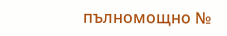пълномощно №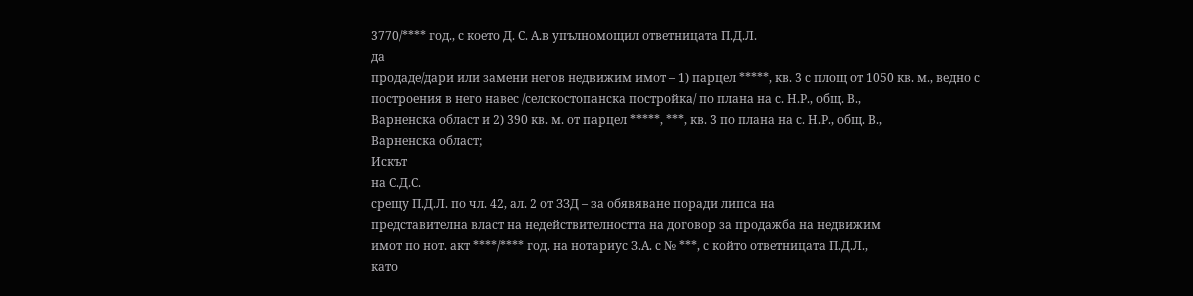3770/**** год., с което Д. С. А.в упълномощил ответницата П.Д.Л.
да
продаде/дари или замени негов недвижим имот – 1) парцел *****, кв. 3 с площ от 1050 кв. м., ведно с
построения в него навес /селскостопанска постройка/ по плана на с. Н.Р., общ. В.,
Варненска област и 2) 390 кв. м. от парцел *****, ***, кв. 3 по плана на с. Н.Р., общ. В.,
Варненска област;
Искът
на С.Д.С.
срещу П.Д.Л. по чл. 42, ал. 2 от ЗЗД – за обявяване поради липса на
представителна власт на недействителността на договор за продажба на недвижим
имот по нот. акт ****/**** год. на нотариус З.А. с № ***, с който ответницата П.Д.Л.,
като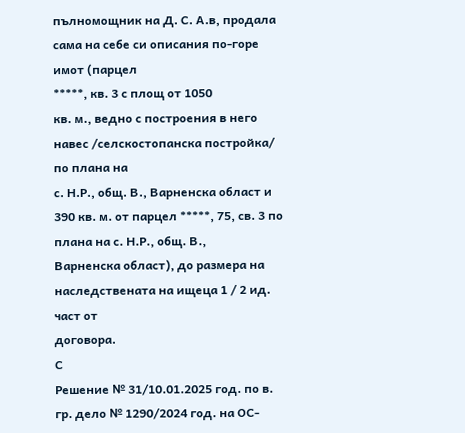пълномощник на Д. С. А.в, продала сама на себе си описания по-горе имот (парцел
*****, кв. 3 с площ от 1050
кв. м., ведно с построения в него навес /селскостопанска постройка/ по плана на
с. Н.Р., общ. В., Варненска област и 390 кв. м. от парцел *****, 75, св. 3 по плана на с. Н.Р., общ. В.,
Варненска област), до размера на наследствената на ищеца 1 / 2 ид. част от
договора.
С
Решение № 31/10.01.2025 год. по в. гр. дело № 1290/2024 год. на ОС-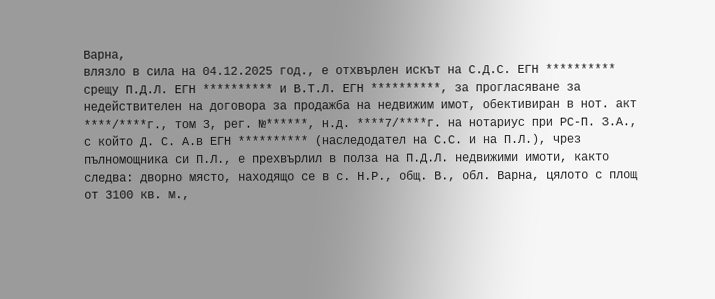Варна,
влязло в сила на 04.12.2025 год., е отхвърлен искът на С.Д.С. ЕГН **********
срещу П.Д.Л. ЕГН ********** и В.Т.Л. ЕГН **********, за прогласяване за
недействителен на договора за продажба на недвижим имот, обективиран в нот. акт
****/****г., том 3, рег. №******, н.д. ****7/****г. на нотариус при РС-П. З.А.,
с който Д. С. А.в ЕГН ********** (наследодател на С.С. и на П.Л.), чрез
пълномощника си П.Л., е прехвърлил в полза на П.Д.Л. недвижими имоти, както
следва: дворно място, находящо се в с. Н.Р., общ. В., обл. Варна, цялото с площ
от 3100 кв. м.,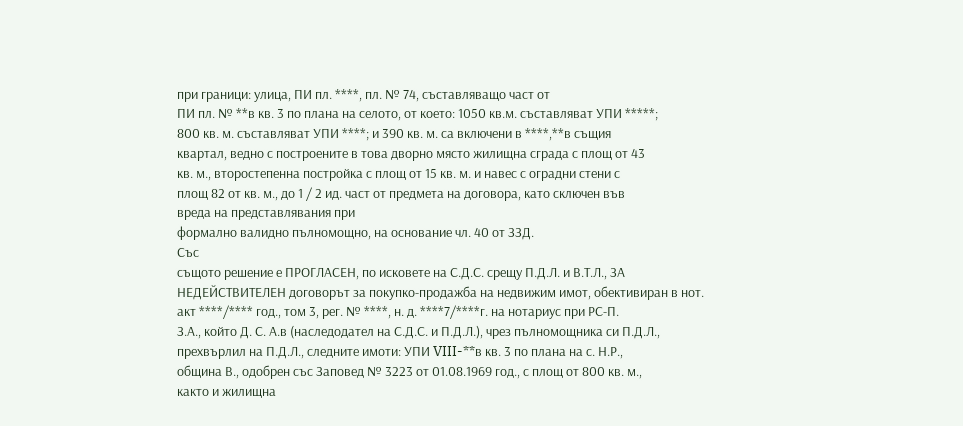при граници: улица, ПИ пл. ****, пл. № 74, съставляващо част от
ПИ пл. № **в кв. 3 по плана на селото, от което: 1050 кв.м. съставляват УПИ *****;
800 кв. м. съставляват УПИ ****; и 390 кв. м. са включени в ****,**в същия
квартал, ведно с построените в това дворно място жилищна сграда с площ от 43
кв. м., второстепенна постройка с площ от 15 кв. м. и навес с оградни стени с
площ 82 от кв. м., до 1 / 2 ид. част от предмета на договора, като сключен във
вреда на представлявания при
формално валидно пълномощно, на основание чл. 40 от ЗЗД.
Със
същото решение е ПРОГЛАСЕН, по исковете на С.Д.С. срещу П.Д.Л. и В.Т.Л., ЗА
НЕДЕЙСТВИТЕЛЕН договорът за покупко-продажба на недвижим имот, обективиран в нот.
акт ****/**** год., том 3, рег. № ****, н. д. ****7/****г. на нотариус при РС-П.
З.А., който Д. С. А.в (наследодател на С.Д.С. и П.Д.Л.), чрез пълномощника си П.Д.Л.,
прехвърлил на П.Д.Л., следните имоти: УПИ VIII-**в кв. 3 по плана на с. Н.Р.,
община В., одобрен със Заповед № 3223 от 01.08.1969 год., с площ от 800 кв. м.,
както и жилищна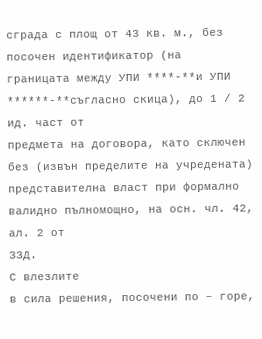сграда с площ от 43 кв. м., без посочен идентификатор (на
границата между УПИ ****-**и УПИ ******-**съгласно скица), до 1 / 2 ид. част от
предмета на договора, като сключен без (извън пределите на учредената)
представителна власт при формално валидно пълномощно, на осн. чл. 42, ал. 2 от
ЗЗД.
С влезлите
в сила решения, посочени по – горе,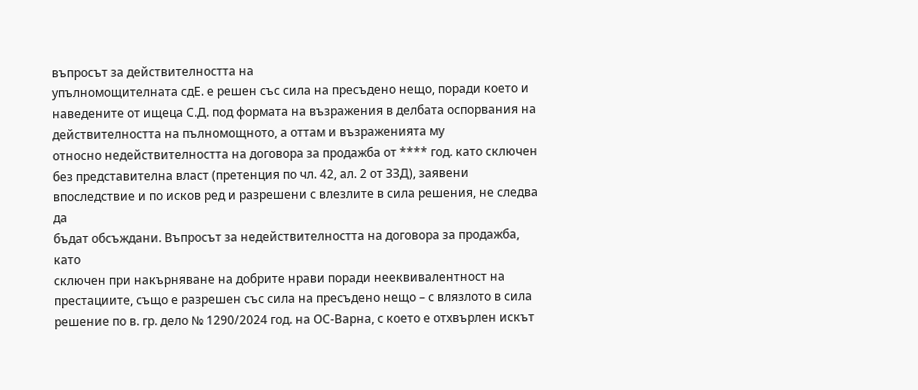въпросът за действителността на
упълномощителната сдЕ. е решен със сила на пресъдено нещо, поради което и
наведените от ищеца С.Д. под формата на възражения в делбата оспорвания на действителността на пълномощното, а оттам и възраженията му
относно недействителността на договора за продажба от **** год. като сключен
без представителна власт (претенция по чл. 42, ал. 2 от ЗЗД), заявени
впоследствие и по исков ред и разрешени с влезлите в сила решения, не следва да
бъдат обсъждани. Въпросът за недействителността на договора за продажба, като
сключен при накърняване на добрите нрави поради нееквивалентност на
престациите, също е разрешен със сила на пресъдено нещо – с влязлото в сила
решение по в. гр. дело № 1290/2024 год. на ОС-Варна, с което е отхвърлен искът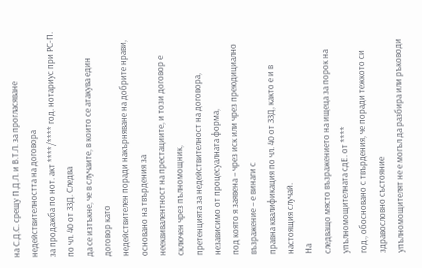на С.Д.С. срещу П.Д.Л. и В.Т.Л. за прогласяване недействителността на договора
за продажба по нот. акт ****/**** год. нотариус при РС-П. по чл. 40 от ЗЗД. Следва
да се изтъкне, че в случаите, в които се атакува един договор като
недействителен поради накърняване на добрите нрави, основано на твърдения за
нееквивалентност на престациите, и този договор е сключен чрез пълномощник,
претенцията за недействителност на договора, независимо от процесуалната форма,
под която я заявена – чрез иск или чрез преюдициално възражение – е винаги с
правна квалификация по чл. 40 от ЗЗД, както е и в настоящия случай.
На
следващо място възражението на ищеца за порок на упълномощителната сдЕ. от ****
год., обосновано с твърдения, че поради тежкото си здравословно състояние
упълномощителят не е могъл да разбира или ръководи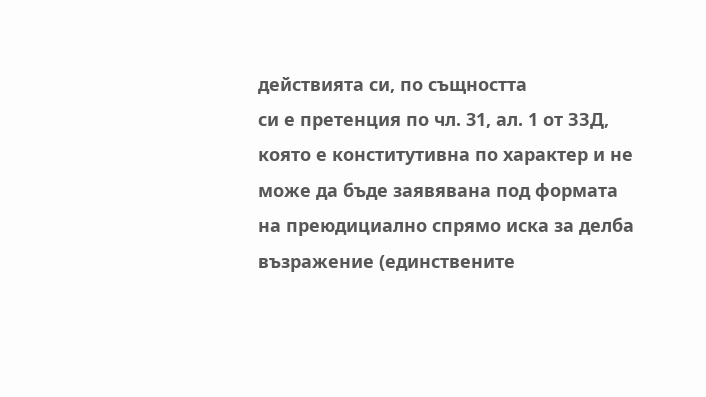действията си, по същността
си е претенция по чл. 31, ал. 1 от ЗЗД, която е конститутивна по характер и не
може да бъде заявявана под формата на преюдициално спрямо иска за делба
възражение (единствените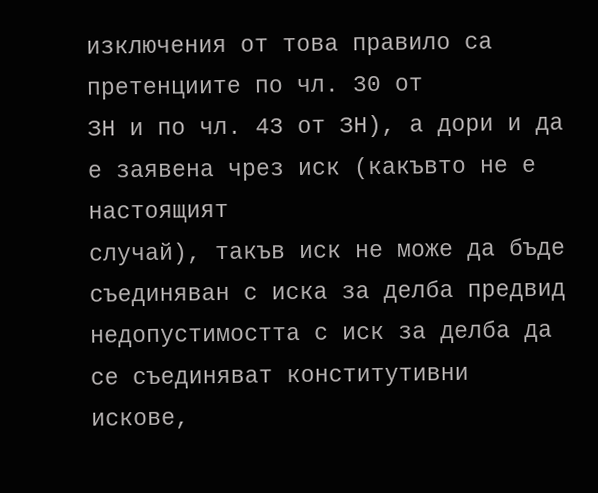изключения от това правило са претенциите по чл. 30 от
ЗН и по чл. 43 от ЗН), а дори и да е заявена чрез иск (какъвто не е настоящият
случай), такъв иск не може да бъде съединяван с иска за делба предвид
недопустимостта с иск за делба да се съединяват конститутивни искове,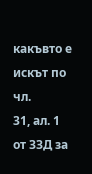какъвто е искът по чл.
31, ал. 1 от ЗЗД за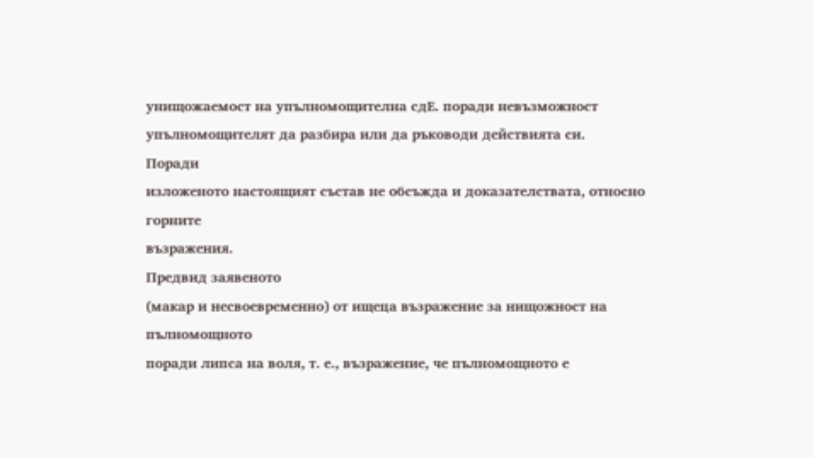унищожаемост на упълномощителна сдЕ. поради невъзможност
упълномощителят да разбира или да ръководи действията си.
Поради
изложеното настоящият състав не обсъжда и доказателствата, относно горните
възражения.
Предвид заявеното
(макар и несвоевременно) от ищеца възражение за нищожност на пълномощното
поради липса на воля, т. е., възражение, че пълномощното е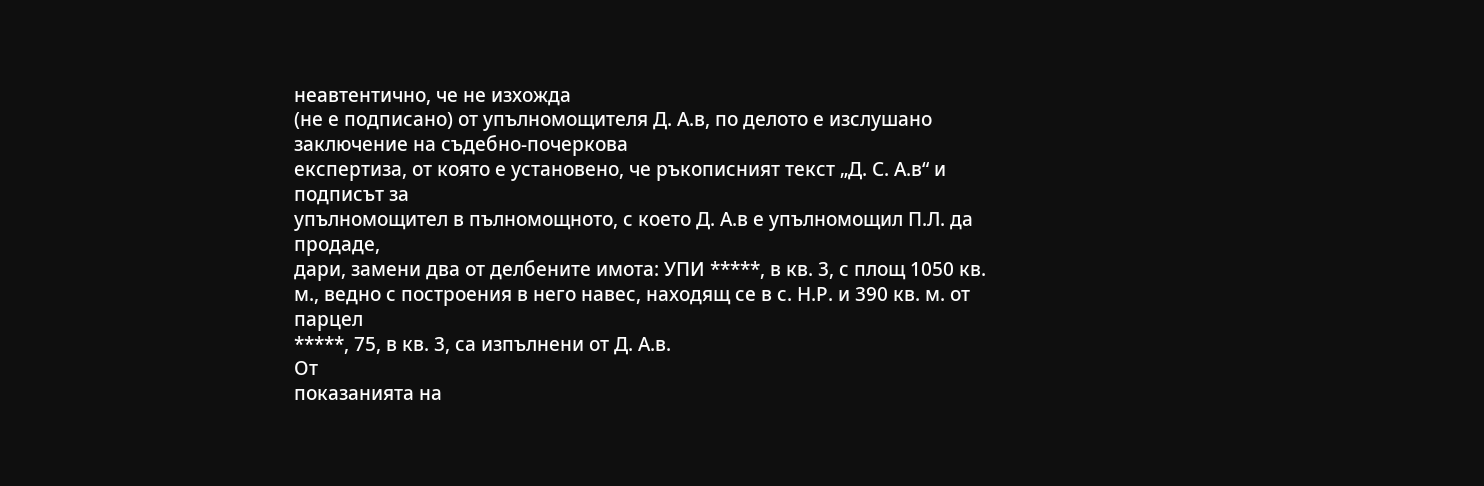неавтентично, че не изхожда
(не е подписано) от упълномощителя Д. А.в, по делото е изслушано заключение на съдебно-почеркова
експертиза, от която е установено, че ръкописният текст „Д. С. А.в“ и подписът за
упълномощител в пълномощното, с което Д. А.в е упълномощил П.Л. да продаде,
дари, замени два от делбените имота: УПИ *****, в кв. 3, с площ 1050 кв.
м., ведно с построения в него навес, находящ се в с. Н.Р. и 390 кв. м. от парцел
*****, 75, в кв. 3, са изпълнени от Д. А.в.
От
показанията на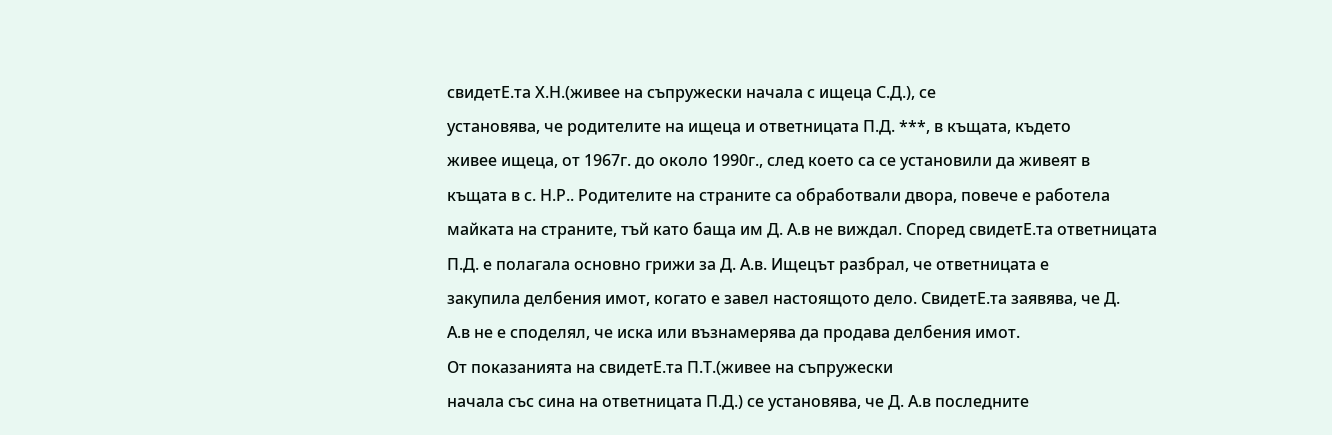свидетЕ.та Х.Н.(живее на съпружески начала с ищеца С.Д.), се
установява, че родителите на ищеца и ответницата П.Д. ***, в къщата, където
живее ищеца, от 1967г. до около 1990г., след което са се установили да живеят в
къщата в с. Н.Р.. Родителите на страните са обработвали двора, повече е работела
майката на страните, тъй като баща им Д. А.в не виждал. Според свидетЕ.та ответницата
П.Д. е полагала основно грижи за Д. А.в. Ищецът разбрал, че ответницата е
закупила делбения имот, когато е завел настоящото дело. СвидетЕ.та заявява, че Д.
А.в не е споделял, че иска или възнамерява да продава делбения имот.
От показанията на свидетЕ.та П.Т.(живее на съпружески
начала със сина на ответницата П.Д.) се установява, че Д. А.в последните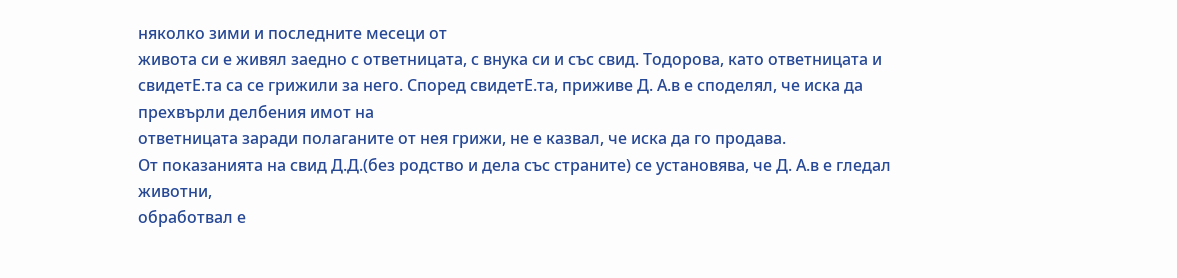няколко зими и последните месеци от
живота си е живял заедно с ответницата, с внука си и със свид. Тодорова, като ответницата и свидетЕ.та са се грижили за него. Според свидетЕ.та, приживе Д. А.в е споделял, че иска да прехвърли делбения имот на
ответницата заради полаганите от нея грижи, не е казвал, че иска да го продава.
От показанията на свид Д.Д.(без родство и дела със страните) се установява, че Д. А.в е гледал животни,
обработвал е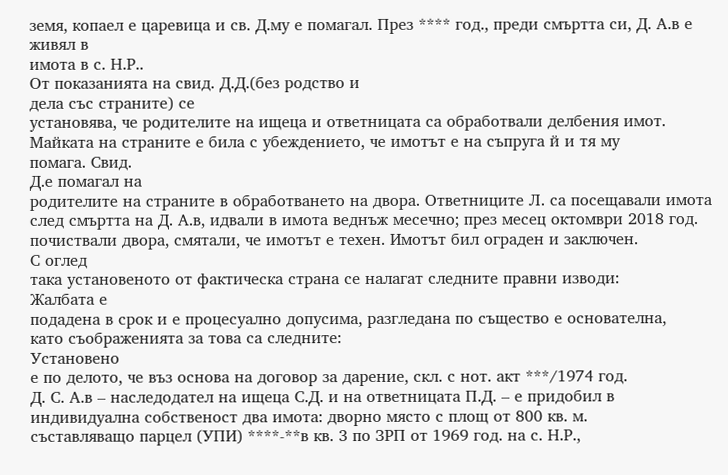земя, копаел е царевица и св. Д.му е помагал. През **** год., преди смъртта си, Д. А.в е живял в
имота в с. Н.Р..
От показанията на свид. Д.Д.(без родство и
дела със страните) се
установява, че родителите на ищеца и ответницата са обработвали делбения имот.
Майката на страните е била с убеждението, че имотът е на съпруга й и тя му
помага. Свид.
Д.е помагал на
родителите на страните в обработването на двора. Ответниците Л. са посещавали имота след смъртта на Д. А.в, идвали в имота веднъж месечно; през месец октомври 2018 год. почиствали двора, смятали, че имотът е техен. Имотът бил ограден и заключен.
С оглед
така установеното от фактическа страна се налагат следните правни изводи:
Жалбата е
подадена в срок и е процесуално допусима, разгледана по същество е основателна,
като съображенията за това са следните:
Установено
е по делото, че въз основа на договор за дарение, скл. с нот. акт ***/1974 год.
Д. С. А.в – наследодател на ищеца С.Д. и на ответницата П.Д. – е придобил в
индивидуална собственост два имота: дворно място с площ от 800 кв. м.
съставляващо парцел (УПИ) ****-**в кв. 3 по ЗРП от 1969 год. на с. Н.Р.,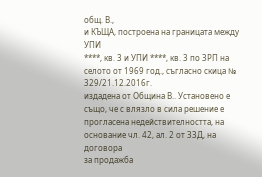общ. В.,
и КЪЩА, построена на границата между УПИ
****, кв. 3 и УПИ ****, кв. 3 по ЗРП на селото от 1969 год., съгласно скица № 329/21.12.2016г.
издадена от Община В.. Установено е също, че с влязло в сила решение е
прогласена недействителността, на основание чл. 42, ал. 2 от ЗЗД, на договора
за продажба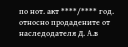по нот. акт ****/**** год. относно продадените от наследодателя Д. А.в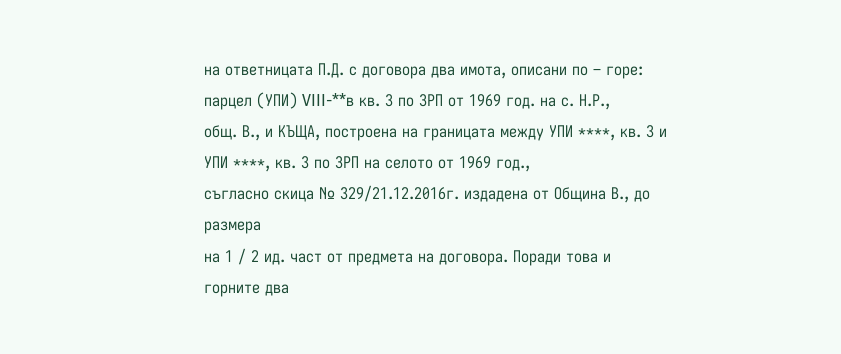на ответницата П.Д. с договора два имота, описани по – горе: парцел (УПИ) VIII-**в кв. 3 по ЗРП от 1969 год. на с. Н.Р.,
общ. В., и КЪЩА, построена на границата между УПИ ****, кв. 3 и УПИ ****, кв. 3 по ЗРП на селото от 1969 год.,
съгласно скица № 329/21.12.2016г. издадена от Община В., до размера
на 1 / 2 ид. част от предмета на договора. Поради това и горните два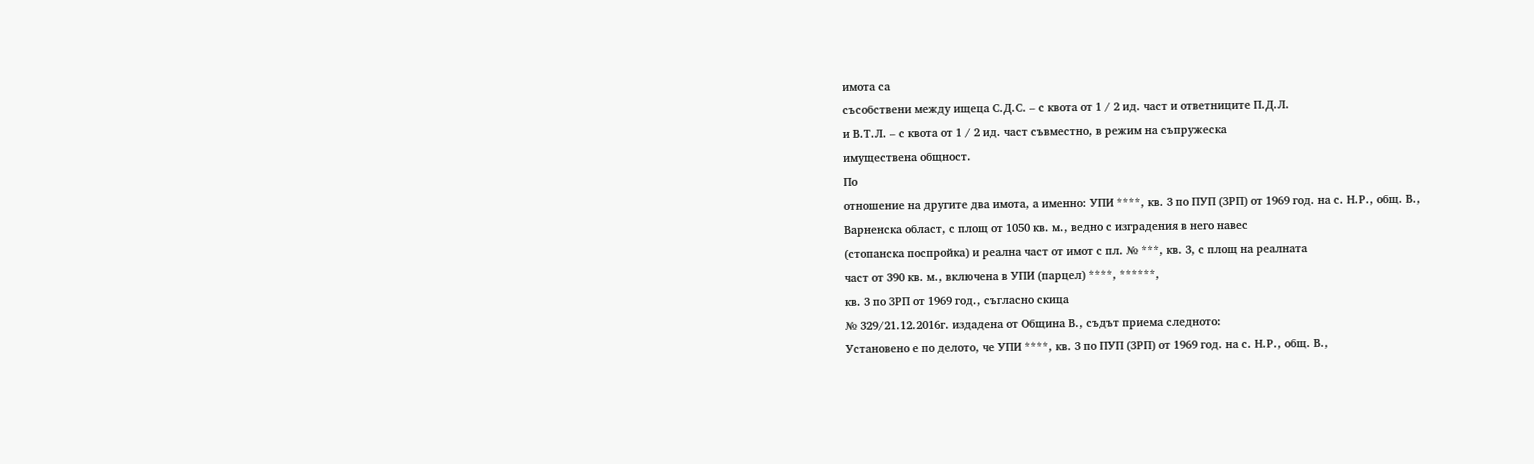имота са
съсобствени между ищеца С.Д.С. – с квота от 1 / 2 ид. част и ответниците П.Д.Л.
и В.Т.Л. – с квота от 1 / 2 ид. част съвместно, в режим на съпружеска
имуществена общност.
По
отношение на другите два имота, а именно: УПИ ****, кв. 3 по ПУП (ЗРП) от 1969 год. на с. Н.Р., общ. В.,
Варненска област, с площ от 1050 кв. м., ведно с изградения в него навес
(стопанска поспройка) и реална част от имот с пл. № ***, кв. 3, с площ на реалната
част от 390 кв. м., включена в УПИ (парцел) ****, ******,
кв. 3 по ЗРП от 1969 год., съгласно скица
№ 329/21.12.2016г. издадена от Община В., съдът приема следното:
Установено е по делото, че УПИ ****, кв. 3 по ПУП (ЗРП) от 1969 год. на с. Н.Р., общ. В.,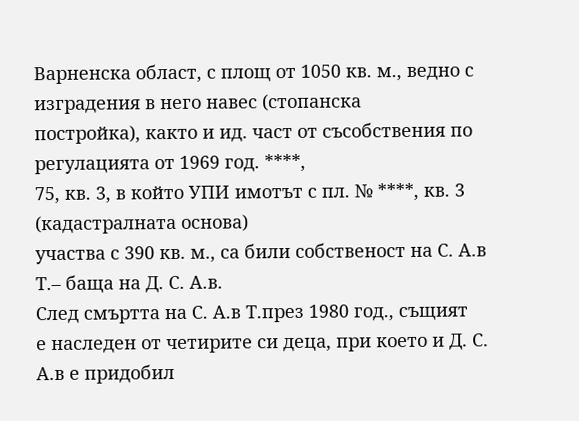Варненска област, с площ от 1050 кв. м., ведно с изградения в него навес (стопанска
постройка), както и ид. част от съсобствения по регулацията от 1969 год. ****,
75, кв. 3, в който УПИ имотът с пл. № ****, кв. 3 (кадастралната основа)
участва с 390 кв. м., са били собственост на С. А.в Т.– баща на Д. С. А.в.
След смъртта на С. А.в Т.през 1980 год., същият
е наследен от четирите си деца, при което и Д. С. А.в е придобил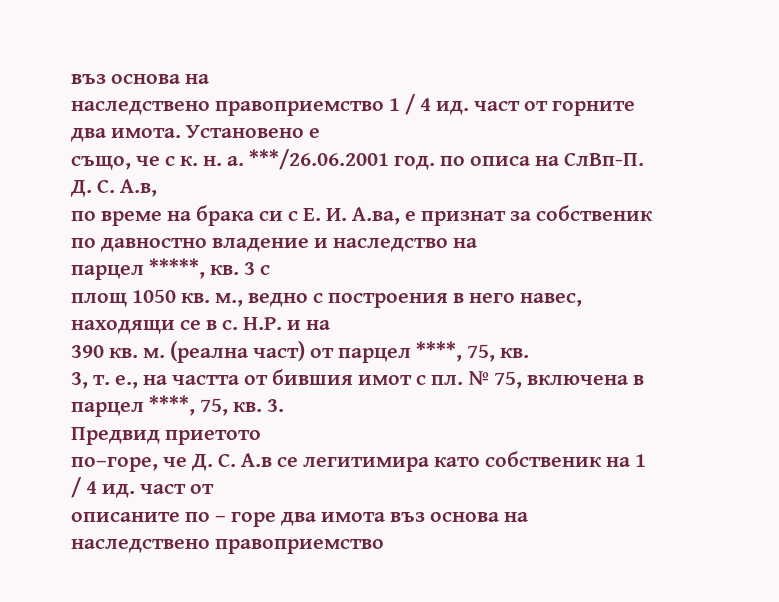въз основа на
наследствено правоприемство 1 / 4 ид. част от горните два имота. Установено е
също, че с к. н. а. ***/26.06.2001 год. по описа на СлВп-П. Д. С. А.в,
по време на брака си с Е. И. А.ва, е признат за собственик по давностно владение и наследство на
парцел *****, кв. 3 с
площ 1050 кв. м., ведно с построения в него навес, находящи се в с. Н.Р. и на
390 кв. м. (реална част) от парцел ****, 75, кв.
3, т. е., на частта от бившия имот с пл. № 75, включена в парцел ****, 75, кв. 3.
Предвид приетото
по–горе, че Д. С. А.в се легитимира като собственик на 1 / 4 ид. част от
описаните по – горе два имота въз основа на наследствено правоприемство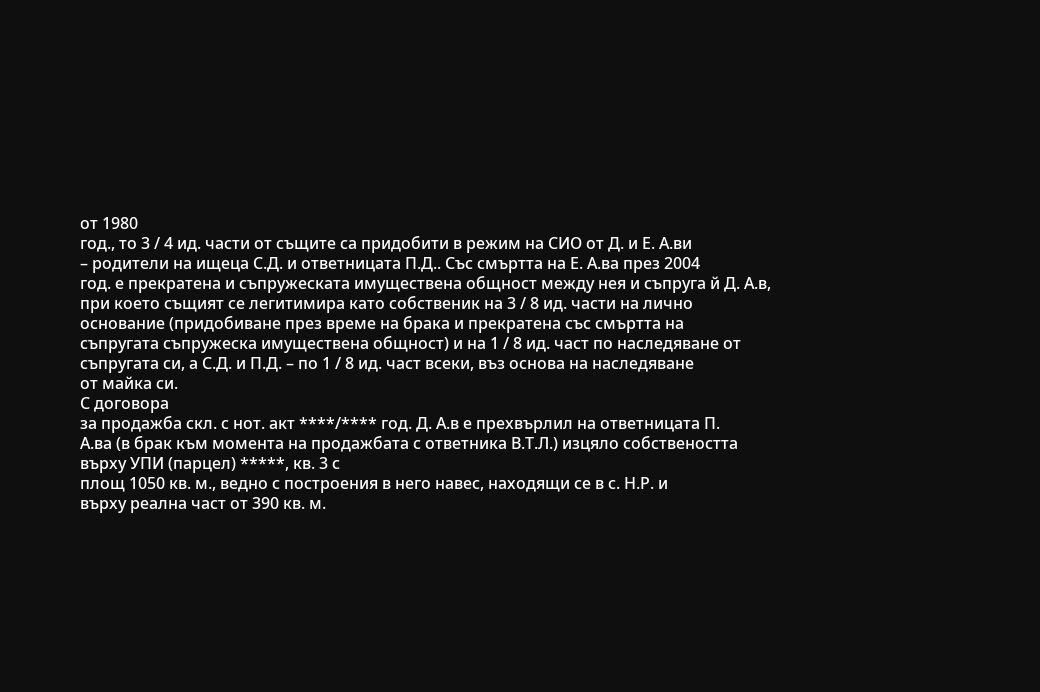от 1980
год., то 3 / 4 ид. части от същите са придобити в режим на СИО от Д. и Е. А.ви
– родители на ищеца С.Д. и ответницата П.Д.. Със смъртта на Е. А.ва през 2004
год. е прекратена и съпружеската имуществена общност между нея и съпруга й Д. А.в,
при което същият се легитимира като собственик на 3 / 8 ид. части на лично
основание (придобиване през време на брака и прекратена със смъртта на
съпругата съпружеска имуществена общност) и на 1 / 8 ид. част по наследяване от
съпругата си, а С.Д. и П.Д. – по 1 / 8 ид. част всеки, въз основа на наследяване
от майка си.
С договора
за продажба скл. с нот. акт ****/**** год. Д. А.в е прехвърлил на ответницата П.
А.ва (в брак към момента на продажбата с ответника В.Т.Л.) изцяло собствеността
върху УПИ (парцел) *****, кв. 3 с
площ 1050 кв. м., ведно с построения в него навес, находящи се в с. Н.Р. и
върху реална част от 390 кв. м.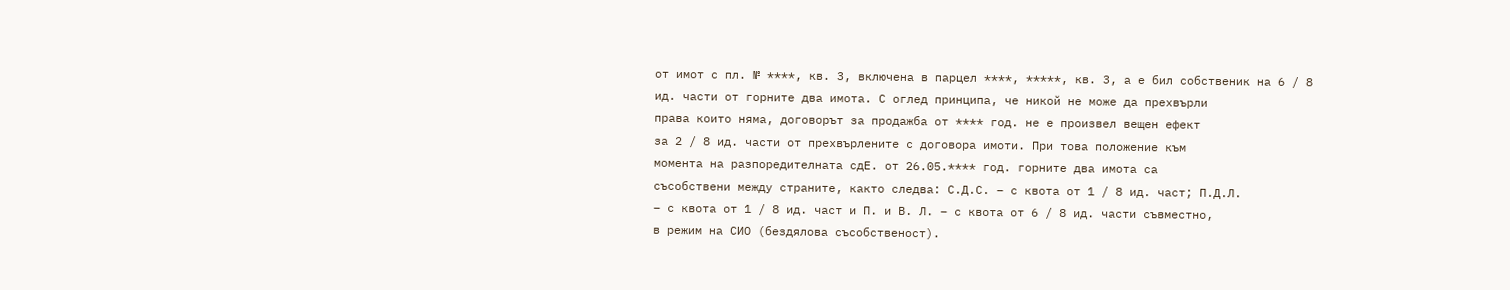от имот с пл. № ****, кв. 3, включена в парцел ****, *****, кв. 3, а е бил собственик на 6 / 8
ид. части от горните два имота. С оглед принципа, че никой не може да прехвърли
права които няма, договорът за продажба от **** год. не е произвел вещен ефект
за 2 / 8 ид. части от прехвърлените с договора имоти. При това положение към
момента на разпоредителната сдЕ. от 26.05.**** год. горните два имота са
съсобствени между страните, както следва: С.Д.С. – с квота от 1 / 8 ид. част; П.Д.Л.
– с квота от 1 / 8 ид. част и П. и В. Л. – с квота от 6 / 8 ид. части съвместно,
в режим на СИО (бездялова съсобственост).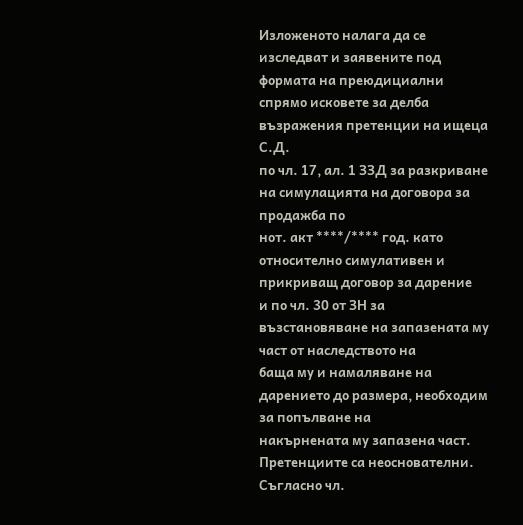Изложеното налага да се изследват и заявените под
формата на преюдициални спрямо исковете за делба възражения претенции на ищеца С.Д.
по чл. 17, ал. 1 ЗЗД за разкриване на симулацията на договора за продажба по
нот. акт ****/**** год. като относително симулативен и прикриващ договор за дарение
и по чл. 30 от ЗН за възстановяване на запазената му част от наследството на
баща му и намаляване на дарението до размера, необходим за попълване на
накърнената му запазена част.
Претенциите са неоснователни.
Съгласно чл.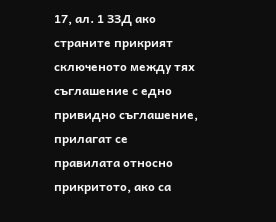17, ал. 1 ЗЗД ако страните прикрият
сключеното между тях съглашение с едно привидно съглашение, прилагат се
правилата относно прикритото, ако са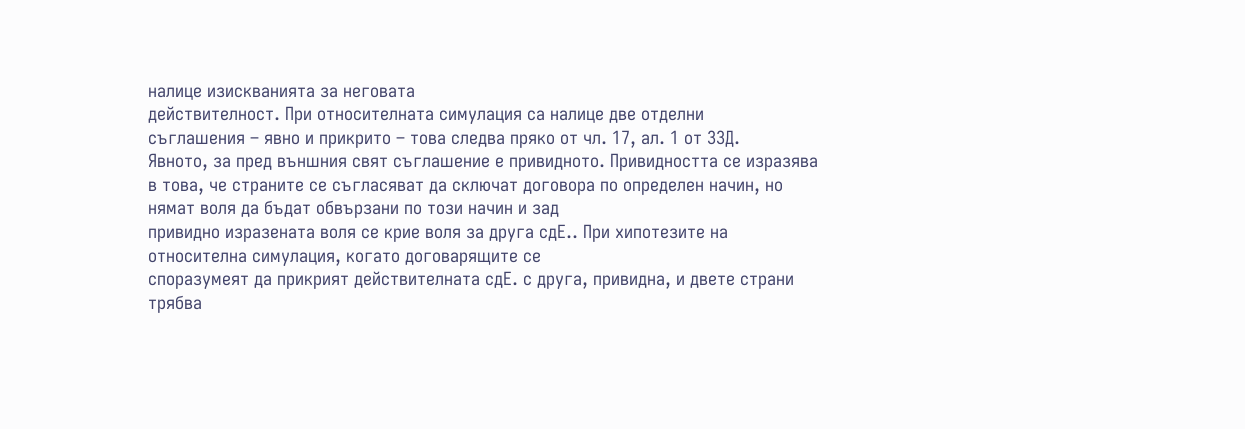налице изискванията за неговата
действителност. При относителната симулация са налице две отделни
съглашения – явно и прикрито – това следва пряко от чл. 17, ал. 1 от ЗЗД.
Явното, за пред външния свят съглашение е привидното. Привидността се изразява
в това, че страните се съгласяват да сключат договора по определен начин, но
нямат воля да бъдат обвързани по този начин и зад
привидно изразената воля се крие воля за друга сдЕ.. При хипотезите на
относителна симулация, когато договарящите се
споразумеят да прикрият действителната сдЕ. с друга, привидна, и двете страни
трябва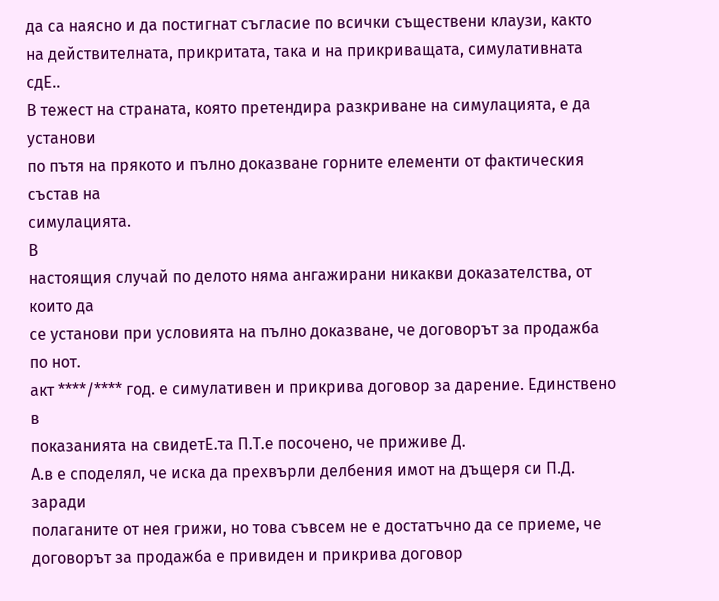да са наясно и да постигнат съгласие по всички съществени клаузи, както
на действителната, прикритата, така и на прикриващата, симулативната сдЕ..
В тежест на страната, която претендира разкриване на симулацията, е да установи
по пътя на прякото и пълно доказване горните елементи от фактическия състав на
симулацията.
В
настоящия случай по делото няма ангажирани никакви доказателства, от които да
се установи при условията на пълно доказване, че договорът за продажба по нот.
акт ****/**** год. е симулативен и прикрива договор за дарение. Единствено в
показанията на свидетЕ.та П.Т.е посочено, че приживе Д.
А.в е споделял, че иска да прехвърли делбения имот на дъщеря си П.Д. заради
полаганите от нея грижи, но това съвсем не е достатъчно да се приеме, че
договорът за продажба е привиден и прикрива договор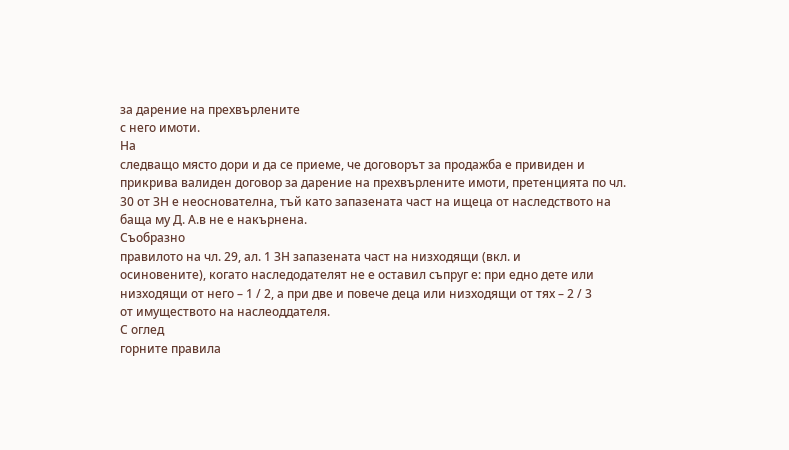за дарение на прехвърлените
с него имоти.
На
следващо място дори и да се приеме, че договорът за продажба е привиден и
прикрива валиден договор за дарение на прехвърлените имоти, претенцията по чл.
30 от ЗН е неоснователна, тъй като запазената част на ищеца от наследството на
баща му Д. А.в не е накърнена.
Съобразно
правилото на чл. 29, ал. 1 ЗН запазената част на низходящи (вкл. и
осиновените), когато наследодателят не е оставил съпруг е: при едно дете или
низходящи от него – 1 / 2, а при две и повече деца или низходящи от тях – 2 / 3
от имуществото на наслеоддателя.
С оглед
горните правила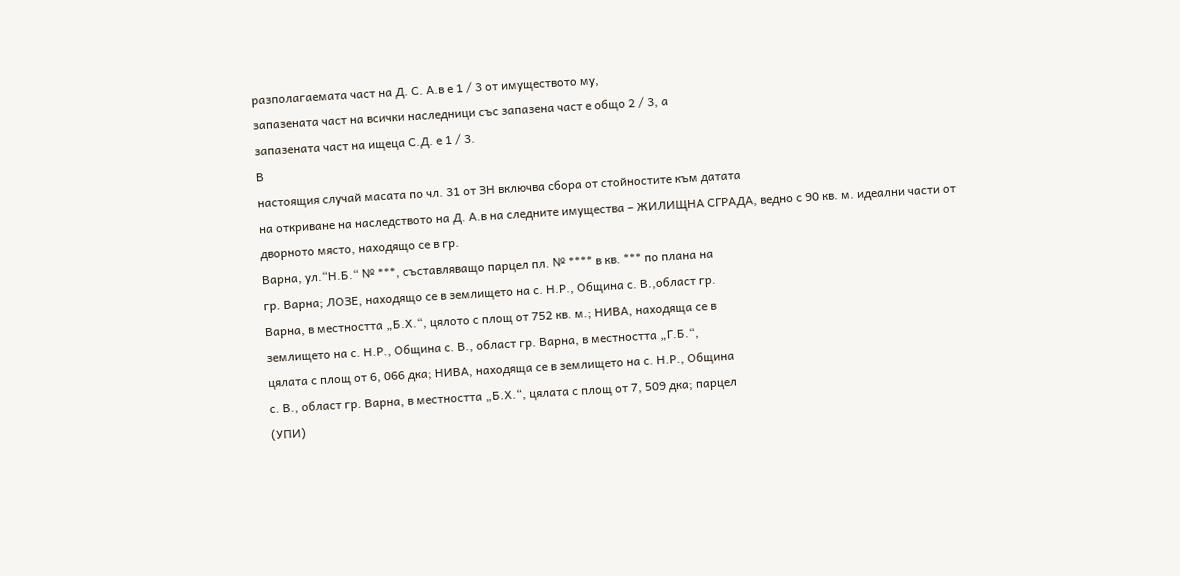разполагаемата част на Д. С. А.в е 1 / 3 от имуществото му,
запазената част на всички наследници със запазена част е общо 2 / 3, а
запазената част на ищеца С.Д. е 1 / 3.
В
настоящия случай масата по чл. 31 от ЗН включва сбора от стойностите към датата
на откриване на наследството на Д. А.в на следните имущества – ЖИЛИЩНА СГРАДА, ведно с 90 кв. м. идеални части от дворното място, находящо се в гр.
Варна, ул.“Н.Б.“ № ***, съставляващо парцел пл. № **** в кв. *** по плана на
гр. Варна; ЛОЗЕ, находящо се в землището на с. Н.Р., Община с. В.,област гр.
Варна, в местността „Б.Х.“, цялото с площ от 752 кв. м.; НИВА, находяща се в
землището на с. Н.Р., Община с. В., област гр. Варна, в местността „Г.Б.“,
цялата с площ от 6, 066 дка; НИВА, находяща се в землището на с. Н.Р., Община
с. В., област гр. Варна, в местността „Б.Х.“, цялата с площ от 7, 509 дка; парцел
(УПИ)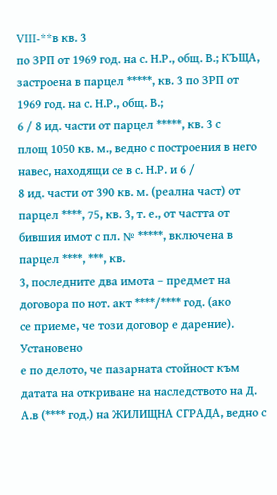VIII-**в кв. 3
по ЗРП от 1969 год. на с. Н.Р., общ. В.; КЪЩА, застроена в парцел *****, кв. 3 по ЗРП от 1969 год. на с. Н.Р., общ. В.;
6 / 8 ид. части от парцел *****, кв. 3 с
площ 1050 кв. м., ведно с построения в него навес, находящи се в с. Н.Р. и 6 /
8 ид. части от 390 кв. м. (реална част) от парцел ****, 75, кв. 3, т. е., от частта от бившия имот с пл. № *****, включена в
парцел ****, ***, кв.
3, последните два имота – предмет на договора по нот. акт ****/**** год. (ако
се приеме, че този договор е дарение).
Установено
е по делото, че пазарната стойност към датата на откриване на наследството на Д.
А.в (**** год.) на ЖИЛИЩНА СГРАДА, ведно с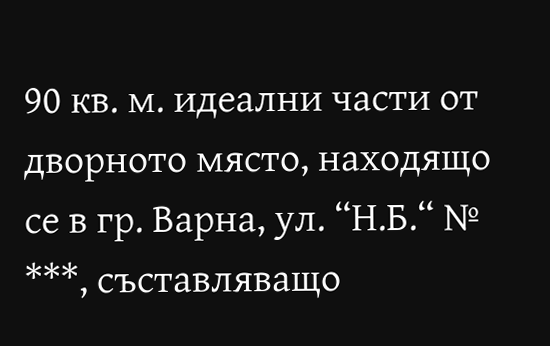90 кв. м. идеални части от дворното място, находящо
се в гр. Варна, ул. “Н.Б.“ № ***, съставляващо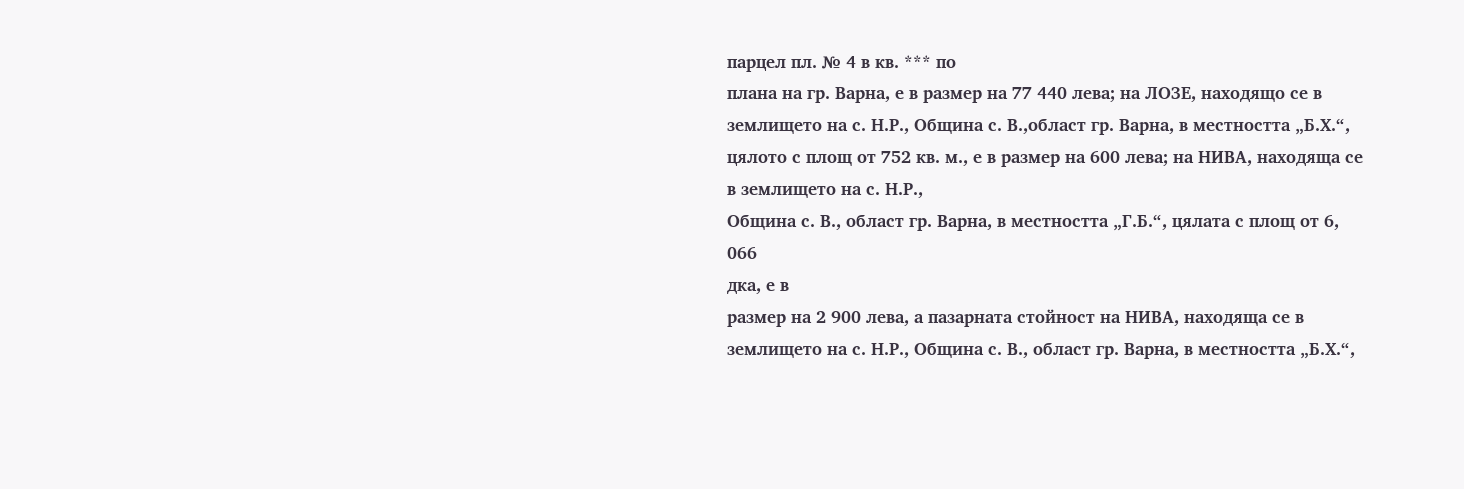парцел пл. № 4 в кв. *** по
плана на гр. Варна, е в размер на 77 440 лева; на ЛОЗЕ, находящо се в
землището на с. Н.Р., Община с. В.,област гр. Варна, в местността „Б.Х.“,
цялото с площ от 752 кв. м., е в размер на 600 лева; на НИВА, находяща се в землището на с. Н.Р.,
Община с. В., област гр. Варна, в местността „Г.Б.“, цялата с площ от 6, 066
дка, е в
размер на 2 900 лева, а пазарната стойност на НИВА, находяща се в
землището на с. Н.Р., Община с. В., област гр. Варна, в местността „Б.Х.“,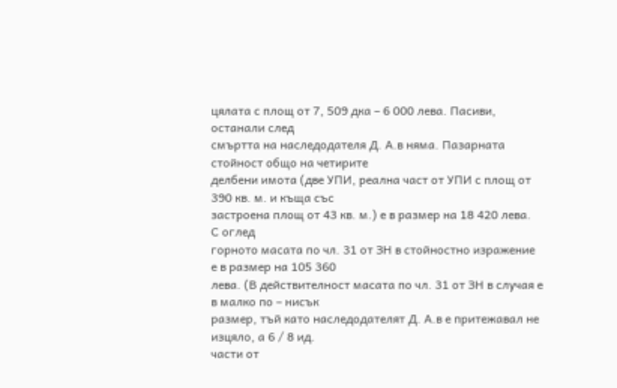цялата с площ от 7, 509 дка – 6 000 лева. Пасиви, останали след
смъртта на наследодателя Д. А.в няма. Пазарната стойност общо на четирите
делбени имота (две УПИ, реална част от УПИ с площ от 390 кв. м. и къща със
застроена площ от 43 кв. м.) е в размер на 18 420 лева.
С оглед
горното масата по чл. 31 от ЗН в стойностно изражение е в размер на 105 360
лева. (В действителност масата по чл. 31 от ЗН в случая е в малко по – нисък
размер, тъй като наследодателят Д. А.в е притежавал не изцяло, а 6 / 8 ид.
части от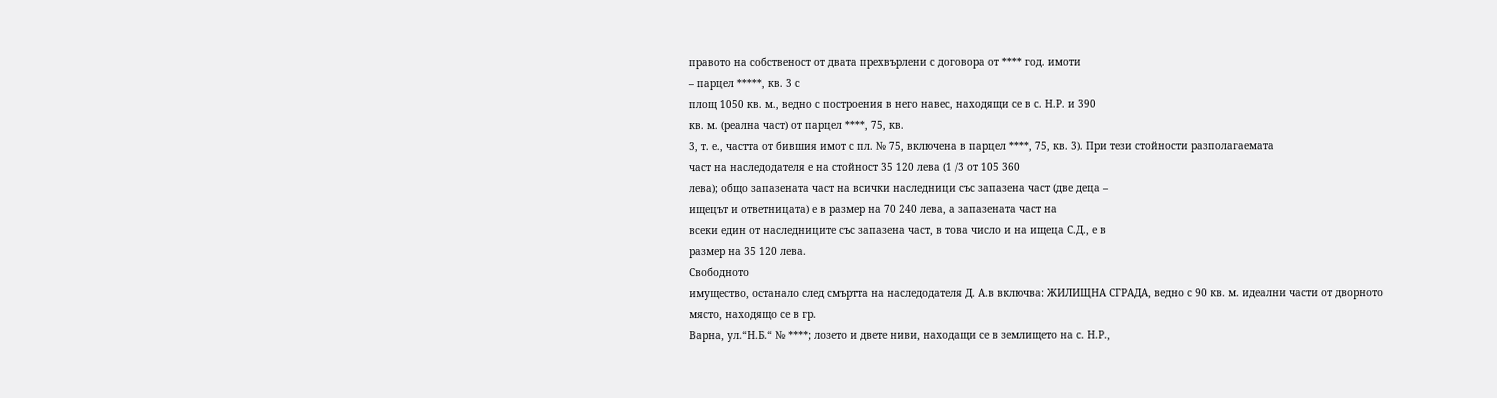правото на собственост от двата прехвърлени с договора от **** год. имоти
– парцел *****, кв. 3 с
площ 1050 кв. м., ведно с построения в него навес, находящи се в с. Н.Р. и 390
кв. м. (реална част) от парцел ****, 75, кв.
3, т. е., частта от бившия имот с пл. № 75, включена в парцел ****, 75, кв. 3). При тези стойности разполагаемата
част на наследодателя е на стойност 35 120 лева (1 /3 от 105 360
лева); общо запазената част на всички наследници със запазена част (две деца –
ищецът и ответницата) е в размер на 70 240 лева, а запазената част на
всеки един от наследниците със запазена част, в това число и на ищеца С.Д., е в
размер на 35 120 лева.
Свободното
имущество, останало след смъртта на наследодателя Д. А.в включва: ЖИЛИЩНА СГРАДА, ведно с 90 кв. м. идеални части от дворното място, находящо се в гр.
Варна, ул.“Н.Б.“ № ****; лозето и двете ниви, находащи се в землището на с. Н.Р.,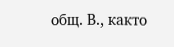общ. В., както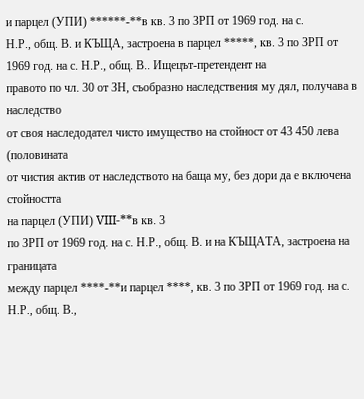и парцел (УПИ) ******-**в кв. 3 по ЗРП от 1969 год. на с.
Н.Р., общ. В. и КЪЩА, застроена в парцел *****, кв. 3 по ЗРП от 1969 год. на с. Н.Р., общ. В.. Ищецът-претендент на
правото по чл. 30 от ЗН, съобразно наследствения му дял, получава в наследство
от своя наследодател чисто имущество на стойност от 43 450 лева (половината
от чистия актив от наследството на баща му, без дори да е включена стойността
на парцел (УПИ) VIII-**в кв. 3
по ЗРП от 1969 год. на с. Н.Р., общ. В. и на КЪЩАТА, застроена на границата
между парцел ****-**и парцел ****, кв. 3 по ЗРП от 1969 год. на с. Н.Р., общ. В.,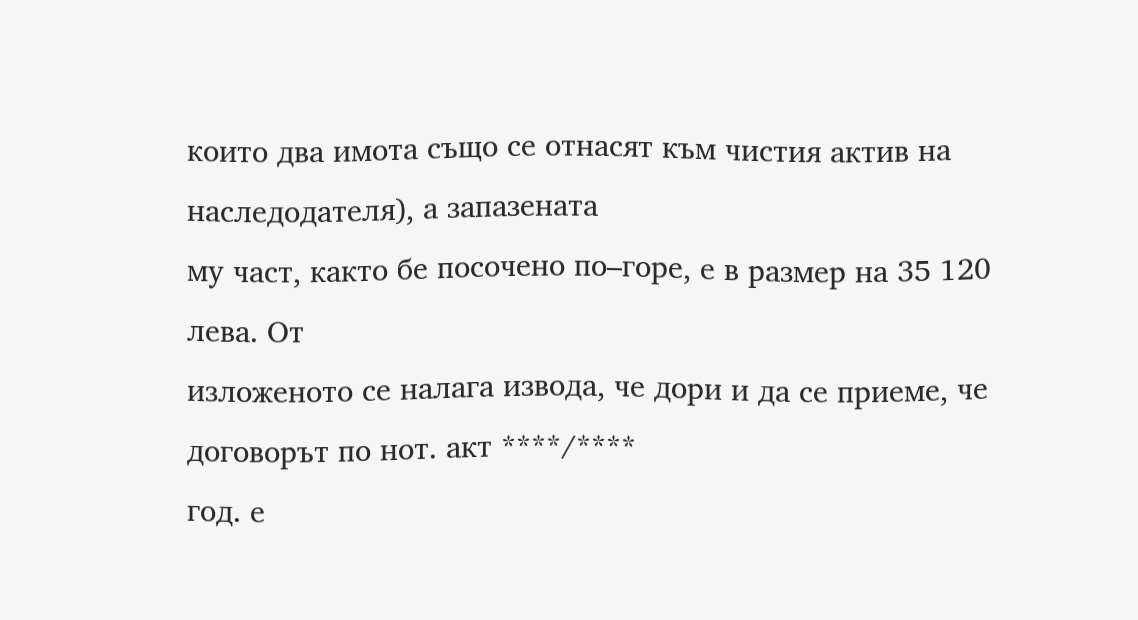които два имота също се отнасят към чистия актив на наследодателя), а запазената
му част, както бе посочено по–горе, е в размер на 35 120 лева. От
изложеното се налага извода, че дори и да се приеме, че договорът по нот. акт ****/****
год. е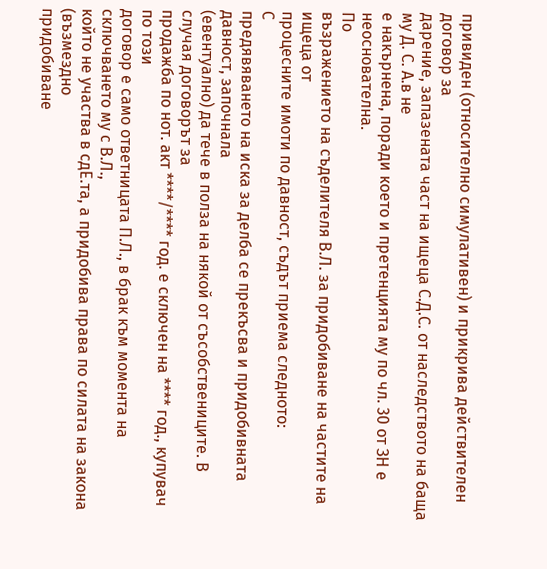привиден (относително симулативен) и прикрива действителен договор за
дарение, запазената част на ищеца С.Д.С. от наследството на баща му Д. С. А.в не
е накърнена, поради което и претенцията му по чл. 30 от ЗН е неоснователна.
По
възражението на съделителя В.Л. за придобиване на частите на ищеца от
процесните имоти по давност, съдът приема следното:
С
предявяването на иска за делба се прекъсва и придобивната давност, започнала
(евентуално) да тече в полза на някой от съсобствениците. В случая договорът за
продажба по нот. акт ****/**** год. е сключен на **** год., купувач по този
договор е само ответницата П.Л., в брак към момента на сключването му с В.Л.,
който не участва в сдЕ.та, а придобива права по силата на закона (възмездно
придобиване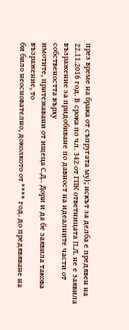през време на брака от съпругата му); искът за делба е предявен на
22.11.2016 год. В срока по чл. 342 от ГПК ответницата П.Л. не е заявила
възражение за придобиване по давност на идеалните части от собствеността върху
имотите, притежавани от ищеца С.Д.. Дори и да бе заявила такова възражение, то
би било неоснователно, доколкото от **** год. до предявяване на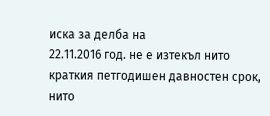иска за делба на
22.11.2016 год. не е изтекъл нито краткия петгодишен давностен срок, нито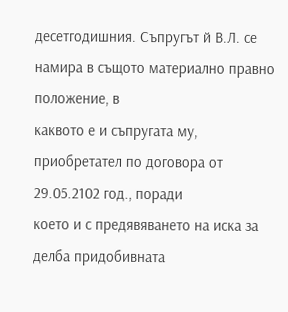десетгодишния. Съпругът й В.Л. се намира в същото материално правно положение, в
каквото е и съпругата му, приобретател по договора от 29.05.2102 год., поради
което и с предявяването на иска за делба придобивната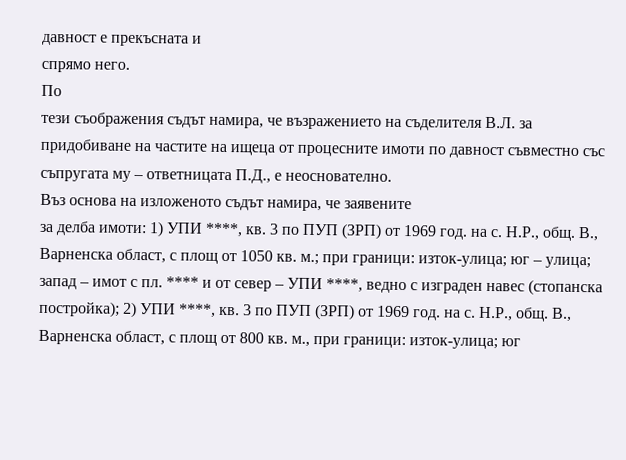давност е прекъсната и
спрямо него.
По
тези съображения съдът намира, че възражението на съделителя В.Л. за
придобиване на частите на ищеца от процесните имоти по давност съвместно със
съпругата му – ответницата П.Д., е неоснователно.
Въз основа на изложеното съдът намира, че заявените
за делба имоти: 1) УПИ ****, кв. 3 по ПУП (ЗРП) от 1969 год. на с. Н.Р., общ. В.,
Варненска област, с площ от 1050 кв. м.; при граници: изток-улица; юг – улица;
запад – имот с пл. **** и от север – УПИ ****, ведно с изграден навес (стопанска постройка); 2) УПИ ****, кв. 3 по ПУП (ЗРП) от 1969 год. на с. Н.Р., общ. В.,
Варненска област, с площ от 800 кв. м., при граници: изток-улица; юг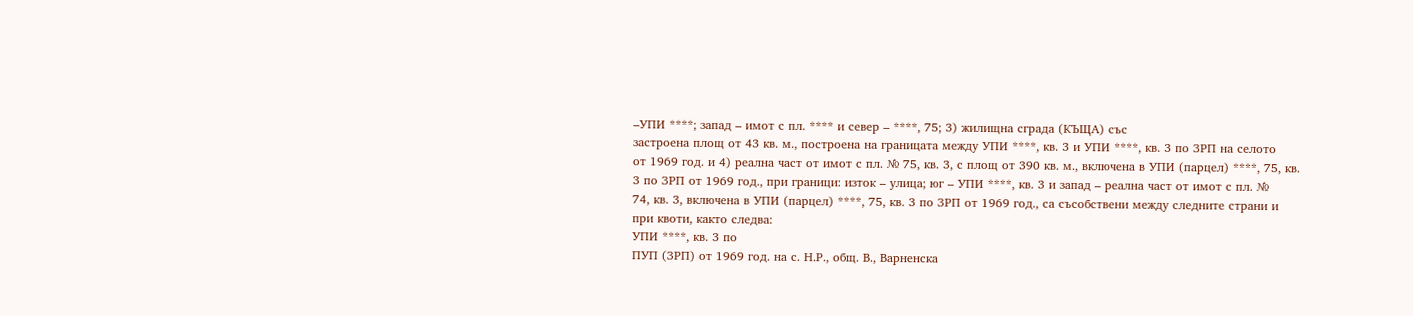–УПИ ****; запад – имот с пл. **** и север – ****, 75; 3) жилищна сграда (КЪЩА) със
застроена площ от 43 кв. м., построена на границата между УПИ ****, кв. 3 и УПИ ****, кв. 3 по ЗРП на селото
от 1969 год. и 4) реална част от имот с пл. № 75, кв. 3, с площ от 390 кв. м., включена в УПИ (парцел) ****, 75, кв.
3 по ЗРП от 1969 год., при граници: изток – улица; юг – УПИ ****, кв. 3 и запад – реална част от имот с пл. №
74, кв. 3, включена в УПИ (парцел) ****, 75, кв. 3 по ЗРП от 1969 год., са съсобствени между следните страни и
при квоти, както следва:
УПИ ****, кв. 3 по
ПУП (ЗРП) от 1969 год. на с. Н.Р., общ. В., Варненска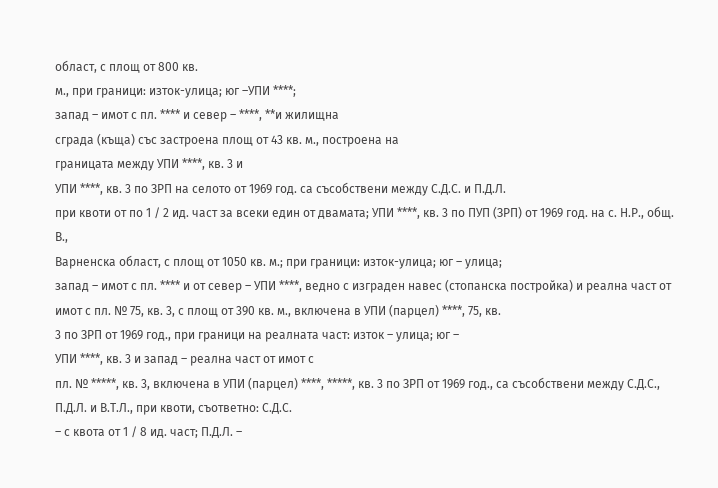област, с площ от 800 кв.
м., при граници: изток-улица; юг –УПИ ****;
запад – имот с пл. **** и север – ****, **и жилищна
сграда (къща) със застроена площ от 43 кв. м., построена на
границата между УПИ ****, кв. 3 и
УПИ ****, кв. 3 по ЗРП на селото от 1969 год. са съсобствени между С.Д.С. и П.Д.Л.
при квоти от по 1 / 2 ид. част за всеки един от двамата; УПИ ****, кв. 3 по ПУП (ЗРП) от 1969 год. на с. Н.Р., общ. В.,
Варненска област, с площ от 1050 кв. м.; при граници: изток-улица; юг – улица;
запад – имот с пл. **** и от север – УПИ ****, ведно с изграден навес (стопанска постройка) и реална част от имот с пл. № 75, кв. 3, с площ от 390 кв. м., включена в УПИ (парцел) ****, 75, кв.
3 по ЗРП от 1969 год., при граници на реалната част: изток – улица; юг –
УПИ ****, кв. 3 и запад – реална част от имот с
пл. № *****, кв. 3, включена в УПИ (парцел) ****, *****, кв. 3 по ЗРП от 1969 год., са съсобствени между С.Д.С., П.Д.Л. и В.Т.Л., при квоти, съответно: С.Д.С.
– с квота от 1 / 8 ид. част; П.Д.Л. –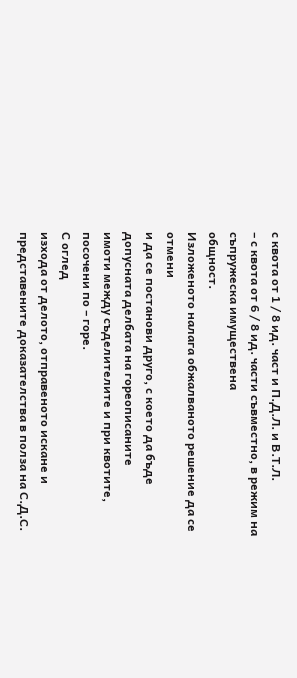с квота от 1 / 8 ид. част и П.Д.Л. и В.Т.Л.
– с квота от 6 / 8 ид. части съвместно, в режим на съпружеска имуществена
общност.
Изложеното налага обжалваното решение да се отмени
и да се постанови друго, с което да бъде допусната делбата на гореописаните
имоти между съделителите и при квотите, посочени по – горе.
С оглед
изхода от делото, отправеното искане и представените доказателства в полза на С.Д.С.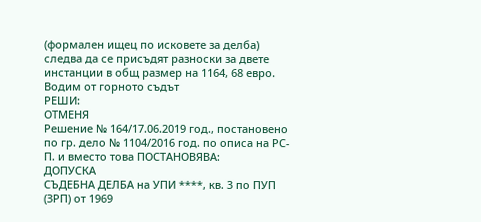(формален ищец по исковете за делба) следва да се присъдят разноски за двете
инстанции в общ размер на 1164, 68 евро.
Водим от горното съдът
РЕШИ:
ОТМЕНЯ
Решение № 164/17.06.2019 год., постановено
по гр. дело № 1104/2016 год. по описа на РС-П. и вместо това ПОСТАНОВЯВА:
ДОПУСКА
СЪДЕБНА ДЕЛБА на УПИ ****, кв. 3 по ПУП (ЗРП) от 1969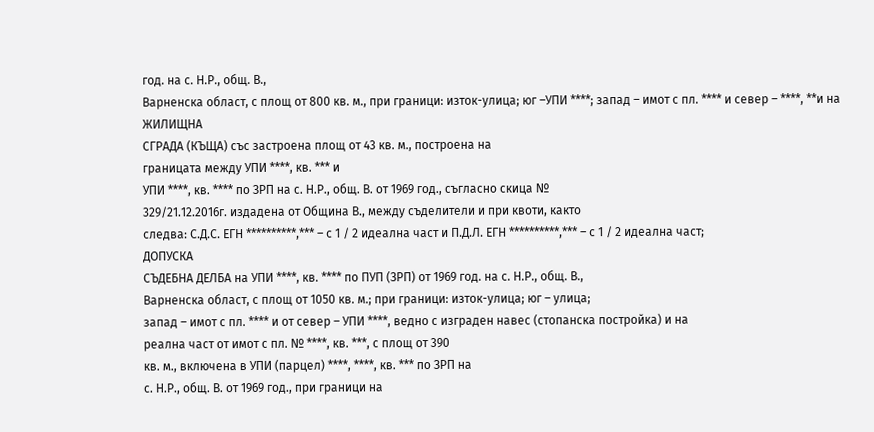год. на с. Н.Р., общ. В.,
Варненска област, с площ от 800 кв. м., при граници: изток-улица; юг –УПИ ****; запад – имот с пл. **** и север – ****, **и на ЖИЛИЩНА
СГРАДА (КЪЩА) със застроена площ от 43 кв. м., построена на
границата между УПИ ****, кв. *** и
УПИ ****, кв. **** по ЗРП на с. Н.Р., общ. В. от 1969 год., съгласно скица №
329/21.12.2016г. издадена от Община В., между съделители и при квоти, както
следва: С.Д.С. ЕГН **********,*** – с 1 / 2 идеална част и П.Д.Л. ЕГН **********,*** – с 1 / 2 идеална част;
ДОПУСКА
СЪДЕБНА ДЕЛБА на УПИ ****, кв. **** по ПУП (ЗРП) от 1969 год. на с. Н.Р., общ. В.,
Варненска област, с площ от 1050 кв. м.; при граници: изток-улица; юг – улица;
запад – имот с пл. **** и от север – УПИ ****, ведно с изграден навес (стопанска постройка) и на
реална част от имот с пл. № ****, кв. ***, с площ от 390
кв. м., включена в УПИ (парцел) ****, ****, кв. *** по ЗРП на
с. Н.Р., общ. В. от 1969 год., при граници на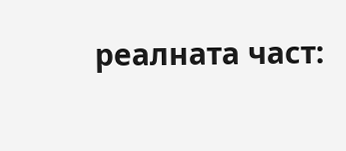реалната част: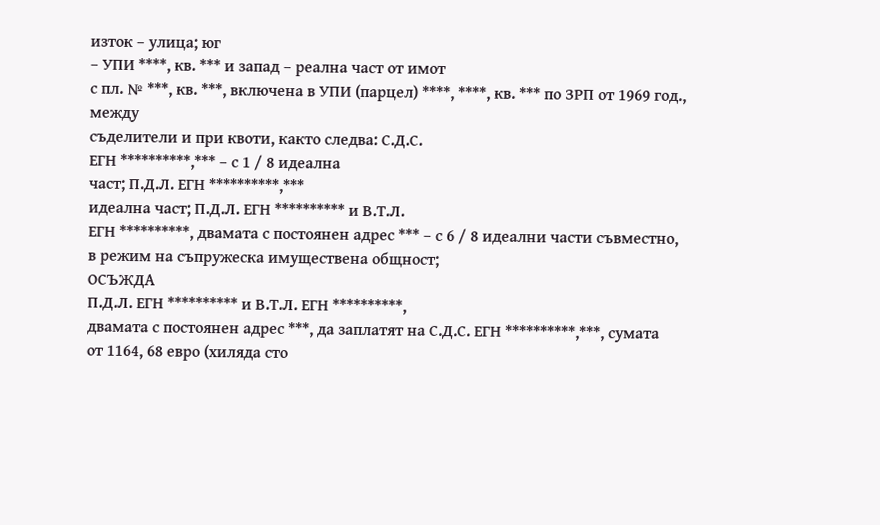изток – улица; юг
– УПИ ****, кв. *** и запад – реална част от имот
с пл. № ***, кв. ***, включена в УПИ (парцел) ****, ****, кв. *** по ЗРП от 1969 год., между
съделители и при квоти, както следва: С.Д.С.
ЕГН **********,*** – с 1 / 8 идеална
част; П.Д.Л. ЕГН **********,***
идеална част; П.Д.Л. ЕГН ********** и В.Т.Л.
ЕГН **********, двамата с постоянен адрес *** – с 6 / 8 идеални части съвместно,
в режим на съпружеска имуществена общност;
ОСЪЖДА
П.Д.Л. ЕГН ********** и В.Т.Л. ЕГН **********,
двамата с постоянен адрес ***, да заплатят на С.Д.С. ЕГН **********,***, сумата
от 1164, 68 евро (хиляда сто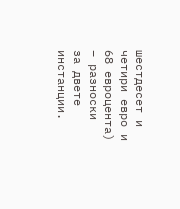шестдесет и четири евро и 68 евроцента) – разноски
за двете инстанции.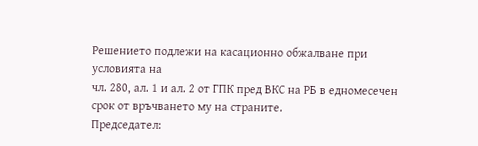Решението подлежи на касационно обжалване при условията на
чл. 280, ал. 1 и ал. 2 от ГПК пред ВКС на РБ в едномесечен срок от връчването му на страните.
Председател: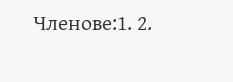Членове:1. 2.